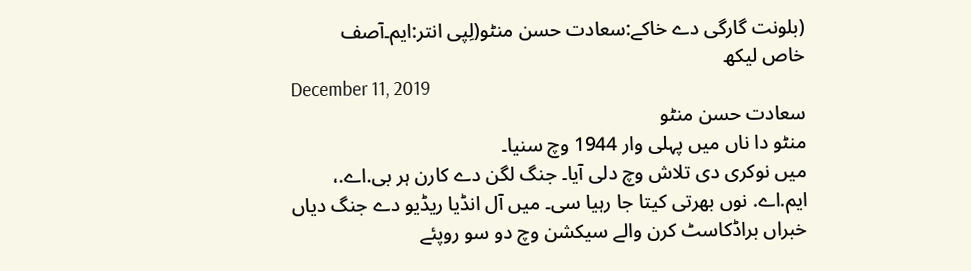(بلونت گارگی دے خاکے:سعادت حسن منٹو(لِپی انتر:ایم۔آصف
خاص لیکھ
December 11, 2019
سعادت حسن منٹو
منٹو دا ناں میں پہلی وار 1944 وچ سنیا۔
میں نوکری دی تلاش وچ دلی آیا۔ جنگ لگن دے کارن ہر بی.اے.، ایم.اے. نوں بھرتی کیتا جا رہیا سی۔ میں آل انڈیا ریڈیو دے جنگ دیاں خبراں براڈکاسٹ کرن والے سیکشن وچ دو سو روپئے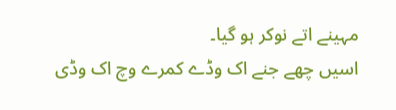مہینے اتے نوکر ہو گیا۔
اسیں چھے جنے اک وڈے کمرے وچ اک وڈی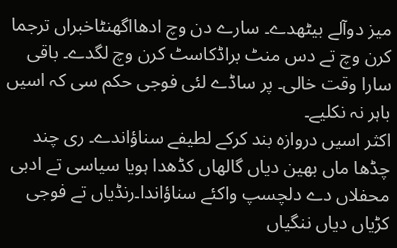میز دوآلے بیٹھدے۔ سارے دن وچ ادھااگھنٹاخبراں ترجما کرن وچ تے دس منٹ براڈکاسٹ کرن وچ لگدے۔ باقی سارا وقت خالی۔ پر ساڈے لئی فوجی حکم سی کہ اسیں باہر نہ نکلیے۔
اکثر اسیں دروازہ بند کرکے لطیفے سناؤاندے۔ ری چند چڈھا ماں بھین دیاں گالھاں کڈھدا ہویا سیاسی تے ادبی محفلاں دے دلچسپ واکئے سناؤاندا۔رنڈیاں تے فوجی کڑیاں دیاں ننگیاں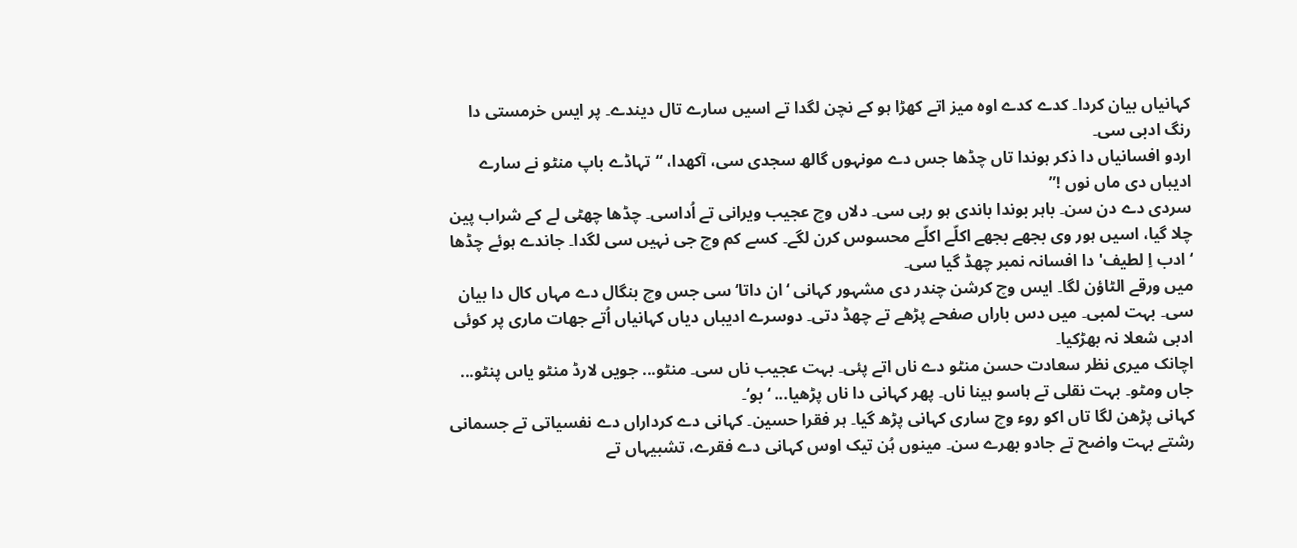کہانیاں بیان کردا۔ کدے کدے اوہ میز اتے کھڑا ہو کے نچن لگدا تے اسیں سارے تال دیندے۔ پر ایس خرمستی دا رنگ ادبی سی۔
اردو افسانیاں دا ذکر ہوندا تاں چڈھا جس دے مونہوں گالھ سجدی سی، آکھدا، “تہاڈے باپ منٹو نے سارے ادیباں دی ماں نوں !”
سردی دے دن سن۔ باہر بوندا باندی ہو رہی سی۔ دلاں وچ عجیب ویرانی تے اُداسی۔ چڈھا چھٹی لے کے شراب پین چلا گیا، اسیں ہور وی بجھے بجھے اکلّے اکلّے محسوس کرن لگے۔ کسے کم وچ جی نہیں سی لگدا۔ جاندے ہوئے چڈھا ‘ادب اِ لطیف' دا افسانہ نمبر چھڈ گیا سی۔
میں ورقے الٹاؤن لگا۔ ایس وچ کرشن چندر دی مشہور کہانی ‘ان داتا‘ سی جس وچ بنگال دے مہاں کال دا بیان سی۔ بہت لمبی۔ میں دس باراں صفحے پڑھے تے چھڈ دتی۔ دوسرے ادیباں دیاں کہانیاں اُتے جھات ماری پر کوئی ادبی شعلا نہ بھڑکیا۔
اچانک میری نظر سعادت حسن منٹو دے ناں اتے پئی۔ بہت عجیب ناں سی۔ منٹو... جویں لارڈ منٹو یاںں پنٹو... جاں ومٹو۔ بہت نقلی تے ہاسو ہینا ناں۔ پھر کہانی دا ناں پڑھیا... ‘بو‘۔
کہانی پڑھن لگا تاں اکو روء وچ ساری کہانی پڑھ گیا۔ ہر فقرا حسین۔ کہانی دے کرداراں دے نفسیاتی تے جسمانی رشتے بہت واضح تے جادو بھرے سن۔ مینوں ہُن تیک اوس کہانی دے فقرے، تشبیہاں تے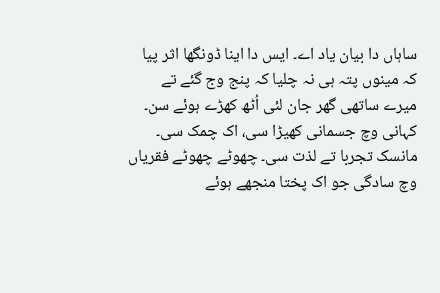ساہاں دا بیان یاد اے۔ ایس دا اینا ڈونگھا اثر پیا کہ مینوں پتہ ہی نہ چلیا کہ پنج وج گئے تے میرے ساتھی گھر جان لئی اُٹھ کھڑے ہوئے سن۔
کہانی وچ جسمانی کھیڑا سی، اک چمک سی۔ مانسک تجربا تے لذت سی۔ چھوٹے چھوٹے فقریاں وچ سادگی جو اک پختا منجھے ہوئے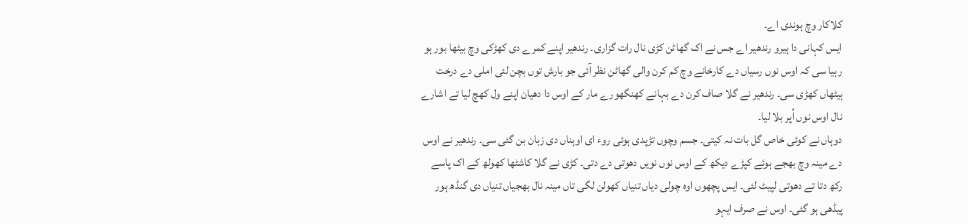کلاکار وچ ہوندی اے۔
ایس کہانی دا ہیرو رندھیر اے جس نے اک گھاٹن کڑی نال رات گزاری۔ رندھیر اپنے کمرے دی کھڑکی وچ بیٹھا بور ہو رہیا سی کہ اوس نوں رسیاں دے کارخانے وچ کم کرن والی گھاٹن نظر آئی جو بارش توں بچن لئی املی دے درخت ہیٹھاں کھڑی سی۔ رندھیر نے گلا صاف کرن دے بہانے کھنگھورے مار کے اوس دا دھیان اپنے ول کھچ لیا تے اشارے نال اوس نوں اُپر بلا لیا۔
دوہاں نے کوئی خاص گل بات نہ کیتی۔ جسم وچوں تڑپدی ہوئی روء ای اوہناں دی زبان بن گئی سی۔ رندھیر نے اوس دے مینہ وچ بھجے ہوئے کپڑے دیکھ کے اوس نوں نویں دھوتی دے دتی۔ کڑی نے گلا کاشٹھا کھولھ کے اک پاسے رکھ دتا تے دھوتی لپیٹ لئی۔ ایس پچھوں اوہ چولی دیاں تنیاں کھولن لگی تاں مینہ نال بھجیاں تنیاں دی گنڈھ ہور پیڈھی ہو گئی۔ اوس نے صرف ایہو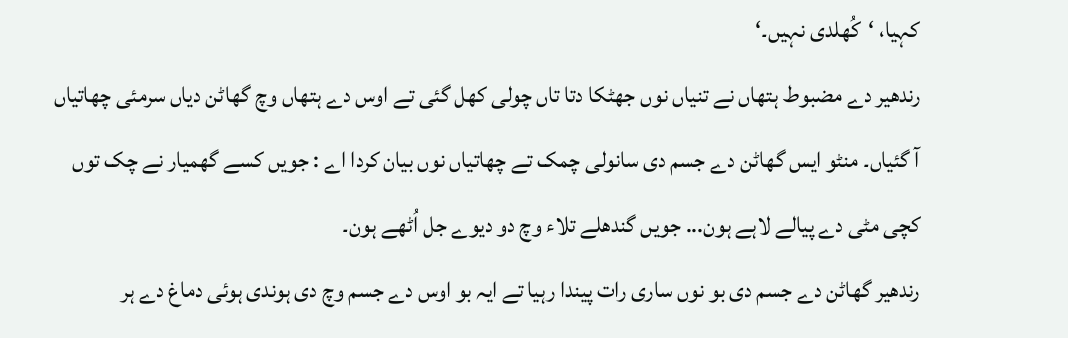کہیا، ‘کُھلدی نہیں۔‘
رندھیر دے مضبوط ہتھاں نے تنیاں نوں جھٹکا دتا تاں چولی کھل گئی تے اوس دے ہتھاں وچ گھاٹن دیاں سرمئی چھاتیاں آ گئیاں۔ منٹو ایس گھاٹن دے جسم دی سانولی چمک تے چھاتیاں نوں بیان کردا اے : جویں کسے گھمیار نے چک توں کچی مٹی دے پیالے لاہے ہون... جویں گندھلے تلاء وچ دو دیوے جل اُٹھے ہون۔
رندھیر گھاٹن دے جسم دی بو نوں ساری رات پیندا رہیا تے ایہ بو اوس دے جسم وچ دی ہوندی ہوئی دماغ دے ہر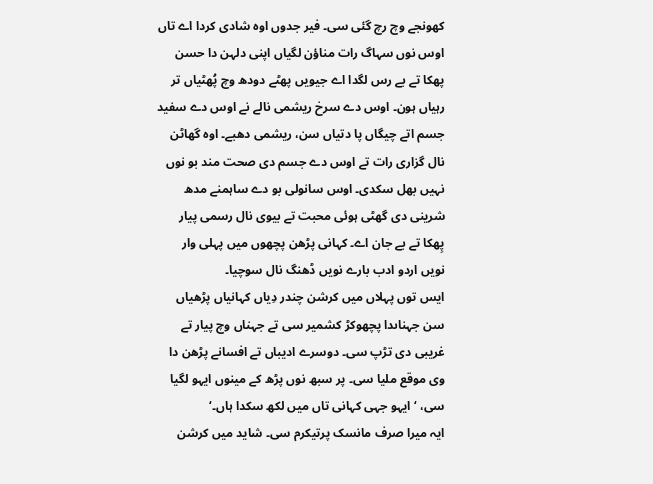کھونجے وچ رچ گئی سی۔ فیر جدوں اوہ شادی کردا اے تاں اوس نوں سہاگ رات مناؤن لگیاں اپنی دلہن دا حسن پھکا تے بے رس لگدا اے جیویں پھٹے دودھ وچ پُھٹیاں تر رہیاں ہون۔ اوس دے سرخ ریشمی نالے نے اوس دے سفید جسم اتے چیگاں پا دتیاں سن، ریشمی دھبے۔ اوہ گھاٹن نال گزاری رات تے اوس دے جسم دی صحت مند بو نوں نہیں بھل سکدی۔ اوس سانولی بو دے ساہمنے مدھ شرینی دی گھٹی ہوئی محبت تے بیوی نال رسمی پیار پِھکا تے بے جان اے۔ کہانی پڑھن پچھوں میں پہلی وار نویں اردو ادب بارے نویں ڈھنگ نال سوچیا۔
ایس توں پہلاں میں کرشن چندر دِیاں کہانیاں پڑھیاں سن جہناںدا پچھوکڑ کشمیر سی تے جہناں وچ پیار تے غریبی دی تڑپ سی۔ دوسرے ادیباں تے افسانے پڑھن دا وی موقع ملیا سی۔ پر سبھ نوں پڑھ کے مینوں ایہو لگیا سی، ‘ایہو جہی کہانی تاں میں لکھ سکدا ہاں۔‘
ایہ میرا صرف مانسک پرتیکرم سی۔ شاید میں کرشن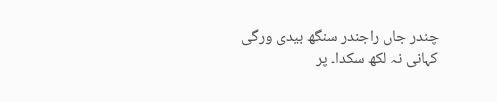چندر جاں راجندر سنگھ بیدی ورگی کہانی نہ لکھ سکدا۔ پر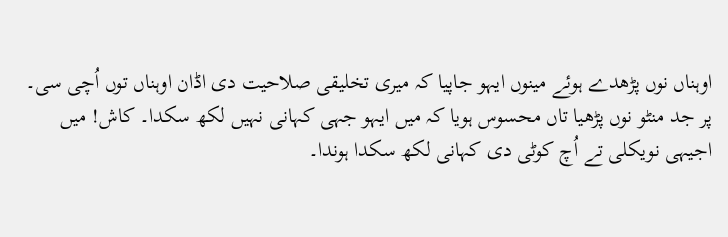اوہناں نوں پڑھدے ہوئے مینوں ایہو جاپیا کہ میری تخلیقی صلاحیت دی اڈان اوہناں توں اُچی سی۔
پر جد منٹو نوں پڑھیا تاں محسوس ہویا کہ میں ایہو جہی کہانی نہیں لکھ سکدا۔ کاش! میں اجیہی نویکلی تے اُچ کوٹی دی کہانی لکھ سکدا ہوندا۔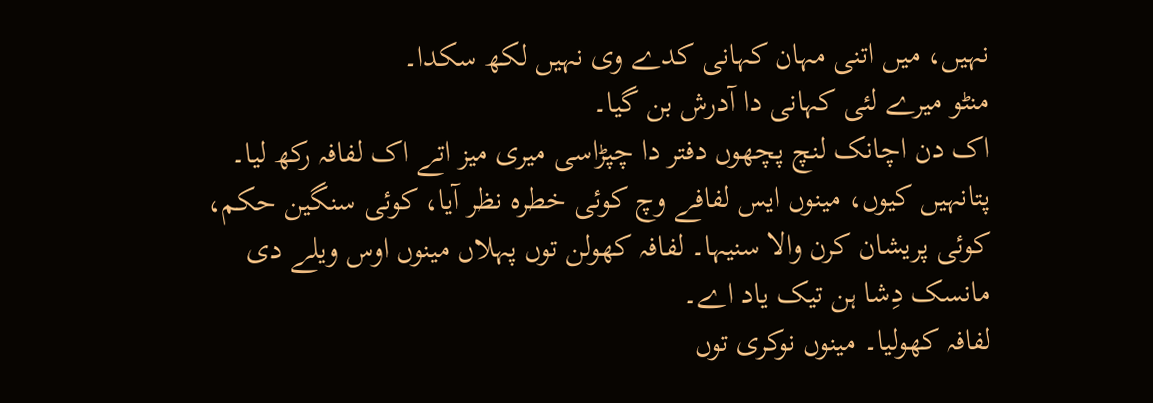نہیں، میں اتنی مہان کہانی کدے وی نہیں لکھ سکدا۔
منٹو میرے لئی کہانی دا آدرش بن گیا۔
اک دن اچانک لنچ پچھوں دفتر دا چپڑاسی میری میز اتے اک لفافہ رکھ لیا۔ پتانہیں کیوں، مینوں ایس لفافے وچ کوئی خطرہ نظر آیا، کوئی سنگین حکم، کوئی پریشان کرن والا سنیہا۔ لفافہ کھولن توں پہلاں مینوں اوس ویلے دی مانسک دِشا ہن تیک یاد اے۔
لفافہ کھولیا۔ مینوں نوکری توں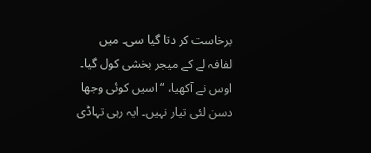برخاست کر دتا گیا سی۔ میں لفافہ لے کے میجر بخشی کول گیا۔
اوس نے آکھیا، “اسیں کوئی وجھا دسن لئی تیار نہیں۔ ایہ رہی تہاڈی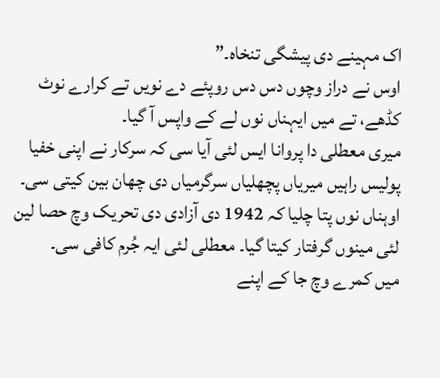اک مہینے دی پیشگی تنخاہ۔”
اوس نے دراز وچوں دس دس روپئے دے نویں تے کرارے نوٹ کڈھے، تے میں ایہناں نوں لے کے واپس آ گیا۔
میری معطلی دا پروانا ایس لئی آیا سی کہ سرکار نے اپنی خفیا پولیس راہیں میریاں پچھلیاں سرگرمیاں دی چھان بین کیتی سی۔ اوہناں نوں پتا چلیا کہ 1942 دی آزادی دی تحریک وچ حصا لین لئی مینوں گرفتار کیتا گیا۔ معطلی لئی ایہ جُرم کافی سی۔
میں کمرے وچ جا کے اپنے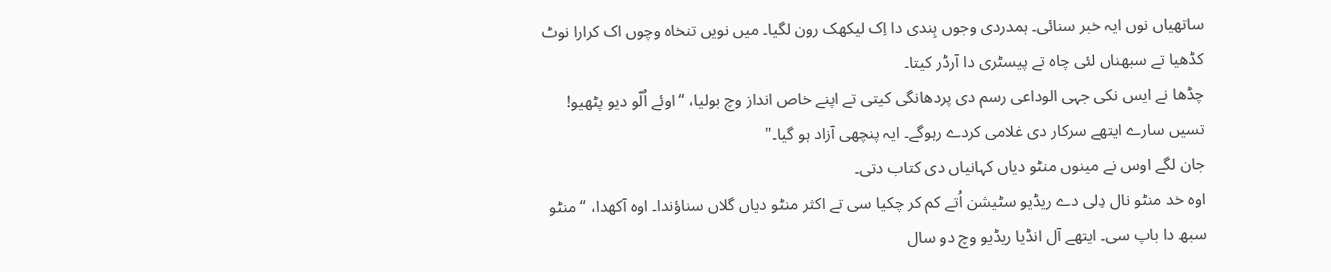ساتھیاں نوں ایہ خبر سنائی۔ ہمدردی وجوں ہِندی دا اِک لیکھک رون لگیا۔ میں نویں تنخاہ وچوں اک کرارا نوٹ کڈھیا تے سبھناں لئی چاہ تے پیسٹری دا آرڈر کیتا۔
چڈھا نے ایس نکی جہی الوداعی رسم دی پردھانگی کیتی تے اپنے خاص انداز وچ بولیا، “اوئے اُلّو دیو پٹھیو! تسیں سارے ایتھے سرکار دی غلامی کردے رہوگے۔ ایہ پنچھی آزاد ہو گیا۔"
جان لگے اوس نے مینوں منٹو دیاں کہانیاں دی کتاب دتی۔
اوہ خد منٹو نال دِلی دے ریڈیو سٹیشن اُتے کم کر چکیا سی تے اکثر منٹو دیاں گلاں سناؤندا۔ اوہ آکھدا، “منٹو سبھ دا باپ سی۔ ایتھے آل انڈیا ریڈیو وچ دو سال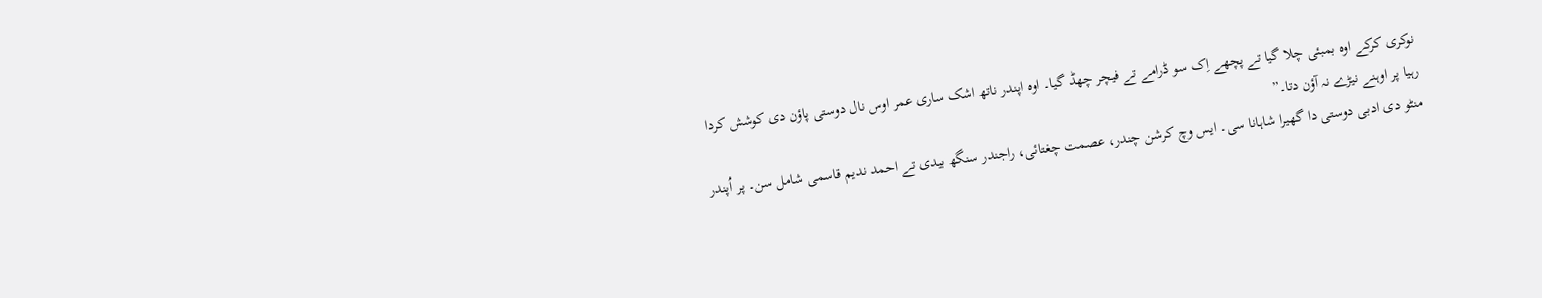نوکری کرکے اوہ بمبئی چلا گیا تے پچھے اِک سو ڈرامے تے فیچر چھڈ گیا۔ اوہ اپندر ناتھ اشک ساری عمر اوس نال دوستی پاؤن دی کوشش کردا رہیا پر اوہنے نیڑے نہ آؤن دتا۔”
منٹو دی ادبی دوستی دا گھیرا شاہانا سی۔ ایس وچ کرشن چندر، عصمت چغتائی، راجندر سنگھ بیدی تے احمد ندیم قاسمی شامل سن۔ پر اُپندر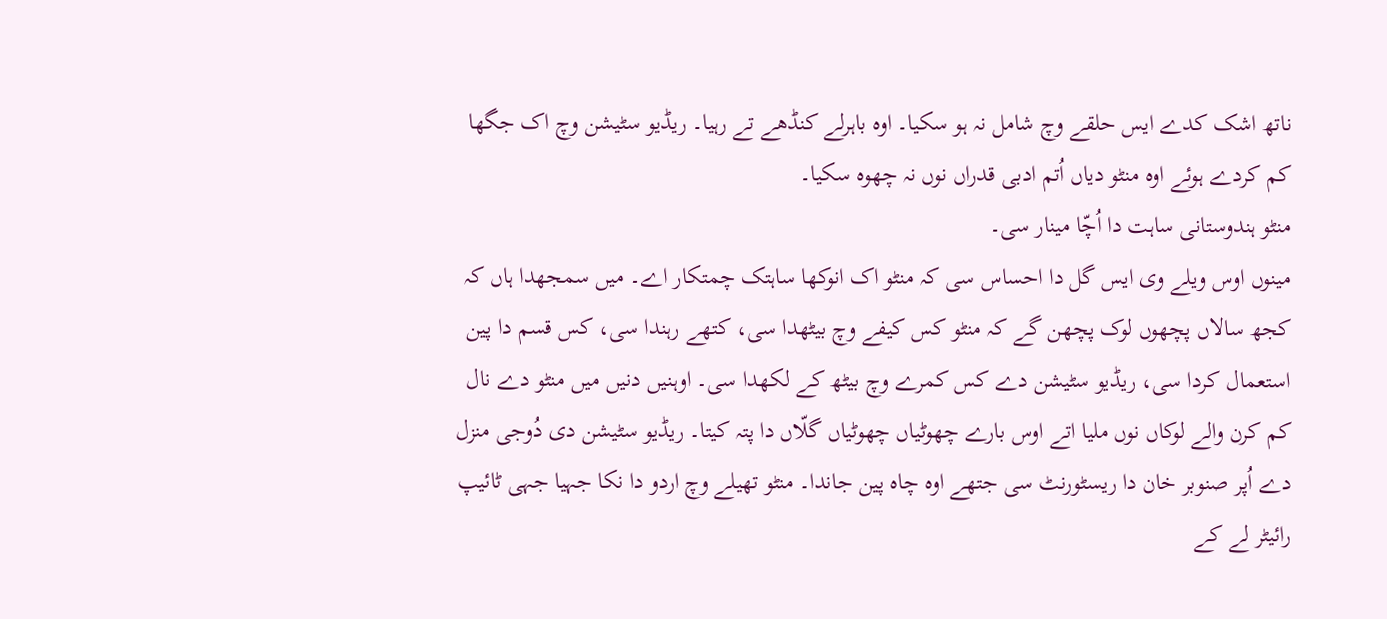ناتھ اشک کدے ایس حلقے وچ شامل نہ ہو سکیا۔ اوہ باہرلے کنڈھے تے رہیا۔ ریڈیو سٹیشن وچ اک جگھا کم کردے ہوئے اوہ منٹو دیاں اُتم ادبی قدراں نوں نہ چھوہ سکیا۔
منٹو ہندوستانی ساہت دا اُچّا مینار سی۔
مینوں اوس ویلے وی ایس گل دا احساس سی کہ منٹو اک انوکھا ساہتک چمتکار اے۔ میں سمجھدا ہاں کہ کجھ سالاں پچھوں لوک پچھن گے کہ منٹو کس کیفے وچ بیٹھدا سی، کتھے رہندا سی، کس قسم دا پین استعمال کردا سی، ریڈیو سٹیشن دے کس کمرے وچ بیٹھ کے لکھدا سی۔ اوہنیں دنیں میں منٹو دے نال کم کرن والے لوکاں نوں ملیا اتے اوس بارے چھوٹیاں چھوٹیاں گلّاں دا پتہ کیتا۔ ریڈیو سٹیشن دی دُوجی منزل دے اُپر صنوبر خان دا ریسٹورنٹ سی جتھے اوہ چاہ پین جاندا۔ منٹو تھیلے وچ اردو دا نکا جہیا جہی ٹائیپ رائیٹر لے کے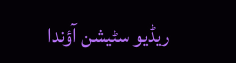ریڈیو سٹیشن آؤندا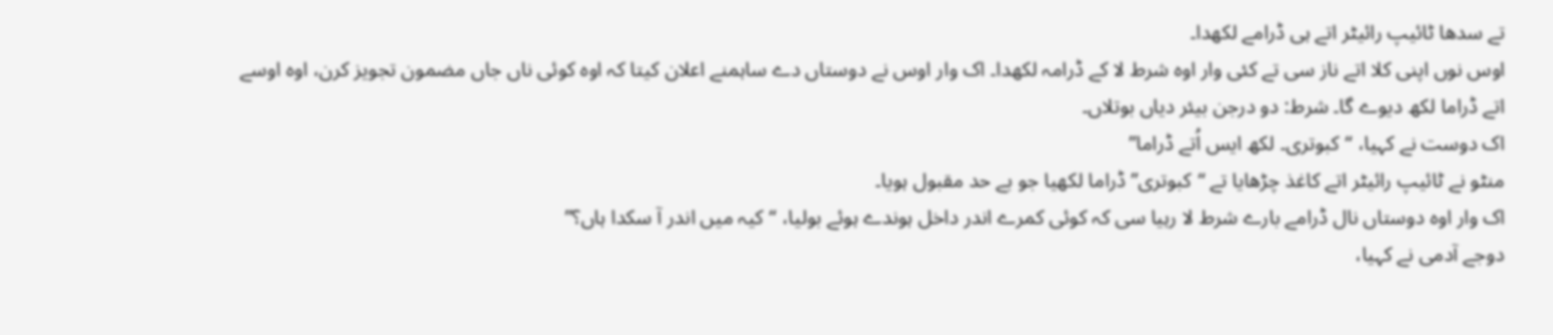تے سدھا ٹائیپ رائیٹر اتے ہی ڈرامے لکھدا۔
اوس نوں اپنی کلا اتے ناز سی تے کئی وار اوہ شرط لا کے ڈرامہ لکھدا۔ اک وار اوس نے دوستاں دے ساہمنے اعلان کیتا کہ اوہ کوئی ناں جاں مضمون تجویز کرن، اوہ اوسے اتے ڈراما لکھ دیوے گا۔ شرط: دو درجن بیئر دیاں بوتلاں۔
اک دوست نے کہیا، “کبوتری۔ لکھ ایس اُتے ڈراما”
منٹو نے ٹائیپ رائیٹر اتے کاغذ چڑھایا تے “کبوتری” ڈراما لکھیا جو بے حد مقبول ہویا۔
اک وار اوہ دوستاں نال ڈرامے بارے شرط لا رہیا سی کہ کوئی کمرے اندر داخل ہوندے ہوئے بولیا، “کیہ میں اندر آ سکدا ہاں؟”
دوجے آدمی نے کہیا،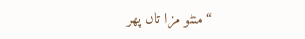“منٹو مزا تاں پھر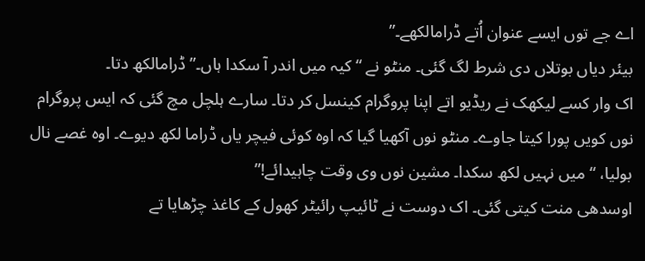اے جے توں ایسے عنوان اُتے ڈرامالکھے۔”
بیئر دیاں بوتلاں دی شرط لگ گئی۔ منٹو نے “کیہ میں اندر آ سکدا ہاں۔” ڈرامالکھ دتا۔
اک وار کسے لیکھک نے ریڈیو اتے اپنا پروگرام کینسل کر دتا۔ سارے ہلچل مچ گئی کہ ایس پروگرام نوں کویں پورا کیتا جاوے۔ منٹو نوں آکھیا گیا کہ اوہ کوئی فیچر یاں ڈراما لکھ دیوے۔ اوہ غصے نال بولیا، “میں نہیں لکھ سکدا۔ مشین نوں وی وقت چاہیدائے!”
اوسدھی منت کیتی گئی۔ اک دوست نے ٹائیپ رائیٹر کھول کے کاغذ چڑھایا تے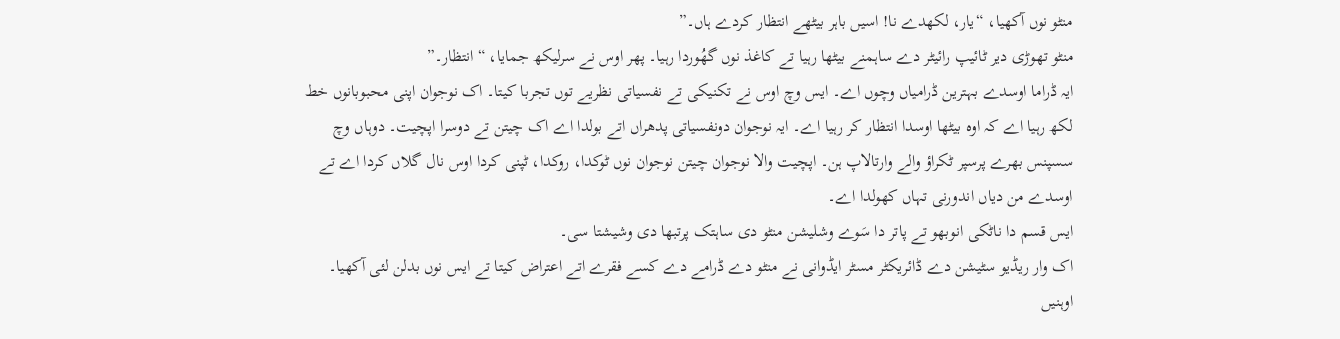منٹو نوں آکھیا، “یار، لکھدے نا! اسیں باہر بیٹھے انتظار کردے ہاں۔”
منٹو تھوڑی دیر ٹائیپ رائیٹر دے ساہمنے بیٹھا رہیا تے کاغذ نوں گھُوردا رہیا۔ پھر اوس نے سرلیکھ جمایا، “انتظار۔”
ایہ ڈراما اوسدے بہترین ڈرامیاں وچوں اے۔ ایس وچ اوس نے تکنیکی تے نفسیاتی نظریے توں تجربا کیتا۔ اک نوجوان اپنی محبوبانوں خط لکھ رہیا اے کہ اوہ بیٹھا اوسدا انتظار کر رہیا اے۔ ایہ نوجوان دونفسیاتی پدھراں اتے بولدا اے اک چیتن تے دوسرا اپچیت۔ دوہاں وچ سسپنس بھرے پرسپر ٹکراؤ والے وارتالاپ ہن۔ اپچیت والا نوجوان چیتن نوجوان نوں ٹوکدا، روکدا، ٹپنی کردا اوس نال گلاں کردا اے تے اوسدے من دیاں اندورنی تہاں کھولدا اے۔
ایس قسم دا ناٹکی انوبھو تے پاتر دا سَوے وشلیشن منٹو دی ساہتک پرتبھا دی وشیشتا سی۔
اک وار ریڈیو سٹیشن دے ڈائریکٹر مسٹر ایڈوانی نے منٹو دے ڈرامے دے کسے فقرے اتے اعتراض کیتا تے ایس نوں بدلن لئی آکھیا۔ اوہنیں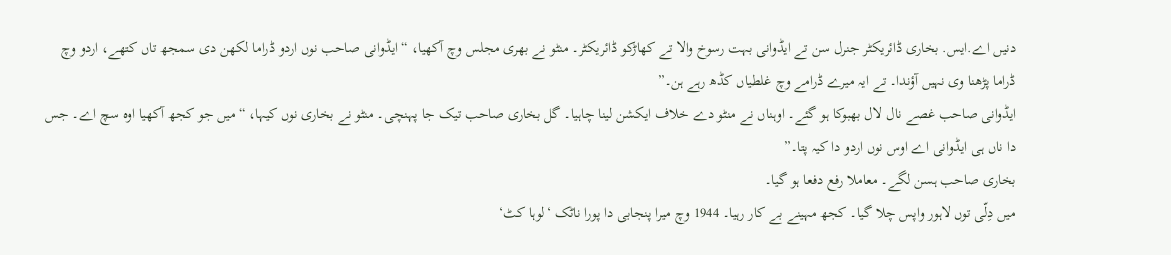دنیں اے.ایس. بخاری ڈائریکٹر جنرل سن تے ایڈوانی بہت رسوخ والا تے کھاڑکو ڈائریکٹر۔ منٹو نے بھری مجلس وچ آکھیا، “ایڈوانی صاحب نوں اردو ڈراما لکھن دی سمجھ تاں کتھے، اردو وچ ڈراما پڑھنا وی نہیں آؤندا۔ تے ایہ میرے ڈرامے وچ غلطیاں کڈھ رہے ہن۔”
ایڈوانی صاحب غصے نال لال بھبوکا ہو گئے۔ اوہناں نے منٹو دے خلاف ایکشن لینا چاہیا۔ گل بخاری صاحب تیک جا پہنچی۔ منٹو نے بخاری نوں کیہا، “میں جو کجھ آکھیا اوہ سچ اے۔ جس دا ناں ہی ایڈوانی اے اوس نوں اردو دا کیہ پتا۔”
بخاری صاحب ہسن لگے۔ معاملا رفع دفعا ہو گیا۔
میں دِلّی توں لاہور واپس چلا گیا۔ کجھ مہینے بے کار رہیا۔ 1944 وچ میرا پنجابی دا پورا ناٹک ‘لوہا کٹ‘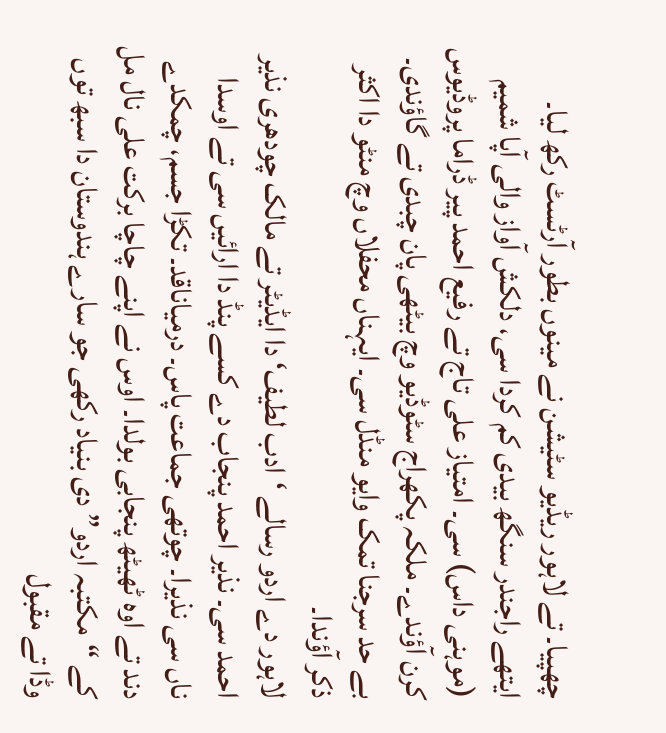چھپیا۔ تے لاہور ریڈیو سٹیشن نے مینوں بطور آرٹسٹ رکھ لیا۔
ایتھے راجندر سنگھ بیدی کم کردا سی، دلکش آواز والی آپا شمیم (موہنی داس) سی۔ امتیاز علی تاج تے رفیع احمد پیر ڈراما پروڈیوس کرن آؤندے۔ ملکہ پکھراج سٹوڈیو وچ بیٹھی پان چبدی تے گاؤندی۔ بے حد سرجنا تمک وایو منڈل سی۔ ایہناں محفلاں وچ منٹو دا اکثر ذکر آؤندا۔
لاہور دے اردو رسالے ‘ادب لطیف‘ دا ایڈیٹر تے مالک چودھری نذیر احمد سی۔ نذیر احمد پنجاب دے کسے پنڈ دا ارائیں سی تے اوسدا ناں سی نذیرا۔ چوتھی جماعت پاس۔ درمیاناقد۔ تکڑا جسم، چمکدے دند تے اوہ ٹھیٹھ پنجابی بولدا۔ اوس نے اپنے چاچا برکت علی نال مل کے “مکتبہ اردو” دی بنیاد رکھی جو سارے ہندوستان دا سبھ توں وڈا تے مقبول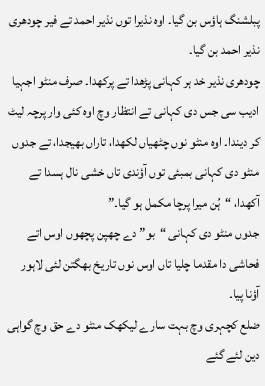پبلشنگ ہاؤس بن گیا۔ اوہ نذیرا توں نذیر احمد تے فیر چودھری نذیر احمد بن گیا۔
چودھری نذیر خد ہر کہانی پڑھدا تے پرکھدا۔ صرف منٹو اجہیا ادیب سی جس دی کہانی تے انتظار وچ اوہ کئی وار پرچہ لیٹ کر دیندا۔ اوہ منٹو نوں چٹھیاں لکھدا، تاراں بھیجدا، تے جدوں منٹو دی کہانی بمبئی توں آؤندی تاں خشی نال ہسدا تے آکھدا، “ہُن میرا پرچا مکمل ہو گیا۔”
جدوں منٹو دی کہانی “بو” دے چھپن پچھوں اوس اتے فحاشی دا مقدما چلیا تاں اوس نوں تاریخ بھگتن لئی لاہور آؤنا پیا۔
ضلع کچہری وچ بہت سارے لیکھک منٹو دے حق وچ گواہی دین لئے گئے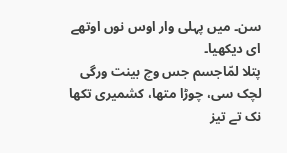سن۔ میں پہلی وار اوس نوں اوتھے ای دیکھیا۔
پتلا لمّاجسم جس وچ بینت ورگی لچک سی، چوڑا متھا، کشمیری تکھا نک تے تیز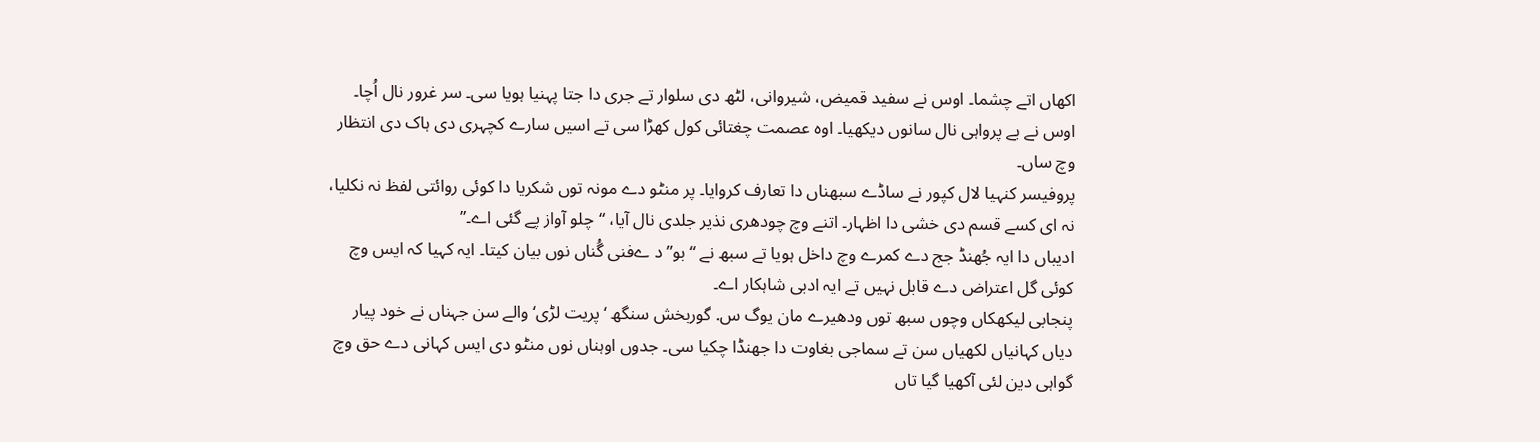اکھاں اتے چشما۔ اوس نے سفید قمیض، شیروانی، لٹھ دی سلوار تے جری دا جتا پہنیا ہویا سی۔ سر غرور نال اُچا۔ اوس نے بے پرواہی نال سانوں دیکھیا۔ اوہ عصمت چغتائی کول کھڑا سی تے اسیں سارے کچہری دی ہاک دی انتظار وچ ساں۔
پروفیسر کنہیا لال کپور نے ساڈے سبھناں دا تعارف کروایا۔ پر منٹو دے مونہ توں شکریا دا کوئی روائتی لفظ نہ نکلیا، نہ ای کسے قسم دی خشی دا اظہار۔ اتنے وچ چودھری نذیر جلدی نال آیا، “چلو آواز پے گئی اے۔”
ادیباں دا ایہ جُھنڈ جج دے کمرے وچ داخل ہویا تے سبھ نے “بو” د ےفنی گُناں نوں بیان کیتا۔ ایہ کہیا کہ ایس وچ کوئی گل اعتراض دے قابل نہیں تے ایہ ادبی شاہکار اے۔
پنجابی لیکھکاں وچوں سبھ توں ودھیرے مان یوگ س. گوربخش سنگھ ‘پریت لڑی‘ والے سن جہناں نے خود پیار دیاں کہانیاں لکھیاں سن تے سماجی بغاوت دا جھنڈا چکیا سی۔ جدوں اوہناں نوں منٹو دی ایس کہانی دے حق وچ گواہی دین لئی آکھیا گیا تاں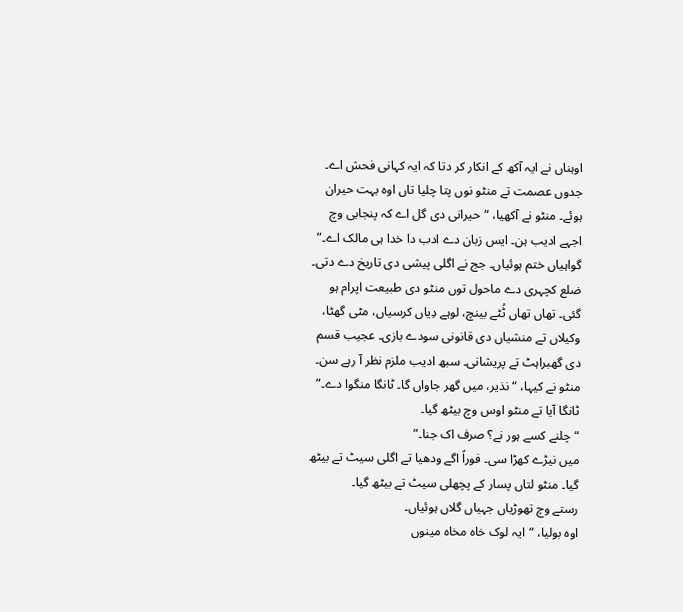اوہناں نے ایہ آکھ کے انکار کر دتا کہ ایہ کہانی فحش اے۔ جدوں عصمت تے منٹو نوں پتا چلیا تاں اوہ بہت حیران ہوئے۔ منٹو نے آکھیا، “حیرانی دی گل اے کہ پنجابی وچ اجہے ادیب ہن۔ ایس زبان دے ادب دا خدا ہی مالک اے۔”
گواہیاں ختم ہوئیاں۔ جج نے اگلی پیشی دی تاریخ دے دتی۔
ضلع کچہری دے ماحول توں منٹو دی طبیعت اپرام ہو گئی۔ تھاں تھاں ٹُٹے بینچ، لوہے دِیاں کرسیاں، مٹی گھٹا، وکیلاں تے منشیاں دی قانونی سودے بازی۔ عجیب قسم دی گھبراہٹ تے پریشانی۔ سبھ ادیب ملزم نظر آ رہے سن۔
منٹو نے کیہا، “نذیر، میں گھر جاواں گا۔ ٹانگا منگوا دے۔”
ٹانگا آیا تے منٹو اوس وچ بیٹھ گیا۔
“چلنے کسے ہور نے؟ صرف اک جنا۔”
میں نیڑے کھڑا سی۔ فوراً اگے ودھیا تے اگلی سیٹ تے بیٹھ گیا۔ منٹو لتاں پسار کے پچھلی سیٹ تے بیٹھ گیا۔
رستے وچ تھوڑیاں جہیاں گلاں ہوئیاں۔
اوہ بولیا، “ایہ لوک خاہ مخاہ مینوں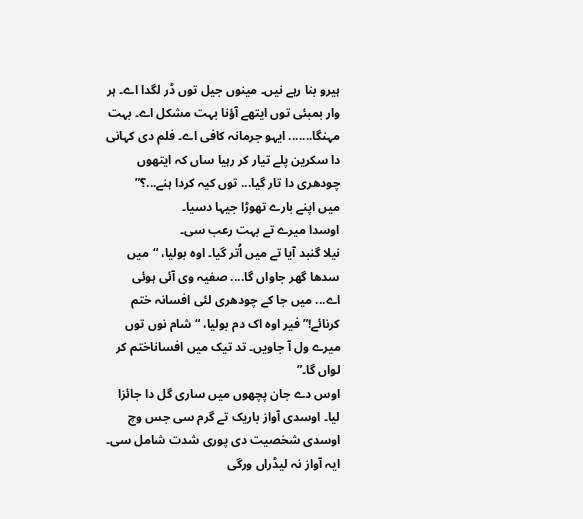ہیرو بنا رہے نیں۔ مینوں جیل توں ڈر لگدا اے۔ ہر وار بمبئی توں ایتھے آؤنا بہت مشکل اے۔ بہت مہنگا....... ایہو جرمانہ کافی اے۔ فلم دی کہانی دا سکرین پلے تیار کر رہیا ساں کہ ایتھوں چودھری دا تار گیا... توں کیہ کردا ہنے...؟”
میں اپنے بارے تھوڑا جیہا دسیا۔
اوسدا میرے تے بہت رعب سی۔
نیلا گنبد آیا تے میں اُتر گیا۔ اوہ بولیا، “میں سدھا گھر جاواں گا.... صفیہ وی آئی ہوئی اے... میں جا کے چودھری لئی افسانہ ختم کرنائے!” فیر اوہ اک دم بولیا، “شام نوں توں میرے ول آ جاویں۔ تد تیک میں افساناختم کر لواں گا۔”
اوس دے جان پچھوں میں ساری گل دا جائزا لیا۔ اوسدی آواز باریک تے گرم سی جس وچ اوسدی شخصیت دی پوری شدت شامل سی۔ ایہ آواز نہ لیڈراں ورگی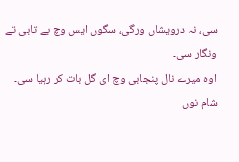سی، نہ درویشاں ورگی، سگوں ایس وچ بے تابی تے ونگار سی۔
اوہ میرے نال پنجابی وچ ای گل بات کر رہیا سی۔
شام نوں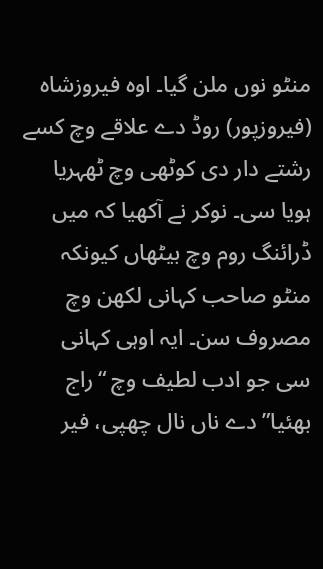منٹو نوں ملن گیا۔ اوہ فیروزشاہ (فیروزپور) روڈ دے علاقے وچ کسے رشتے دار دی کوٹھی وچ ٹھہریا ہویا سی۔ نوکر نے آکھیا کہ میں ڈرائنگ روم وچ بیٹھاں کیونکہ منٹو صاحب کہانی لکھن وچ مصروف سن۔ ایہ اوہی کہانی سی جو ادب لطیف وچ “راج بھئیا” دے ناں نال چھپی، فیر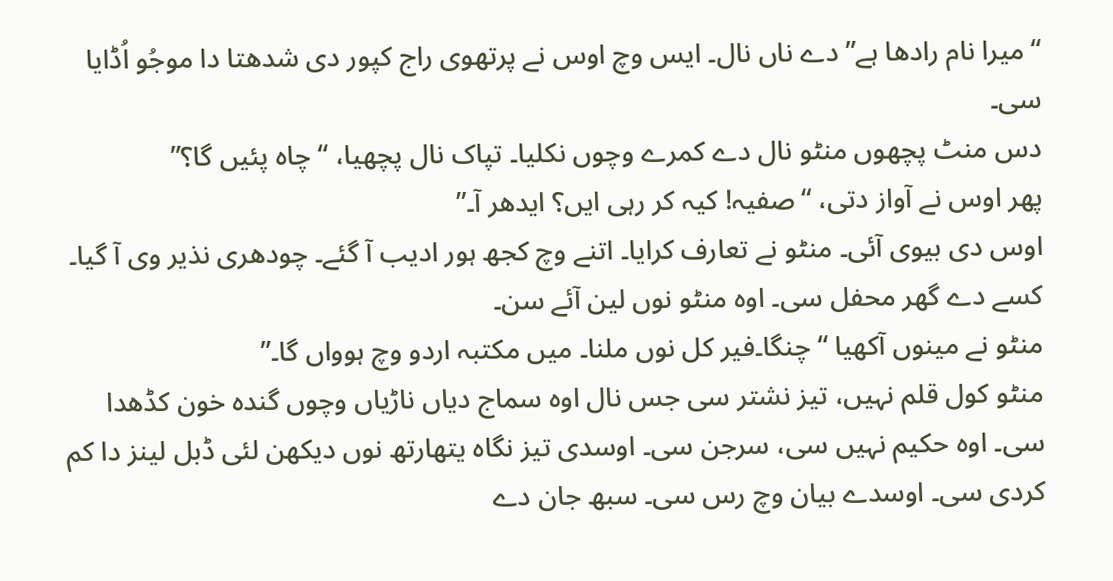“میرا نام رادھا ہے” دے ناں نال۔ ایس وچ اوس نے پرتھوی راج کپور دی شدھتا دا موجُو اُڈایا سی۔
دس منٹ پچھوں منٹو نال دے کمرے وچوں نکلیا۔ تپاک نال پچھیا، “چاہ پئیں گا؟”
پھر اوس نے آواز دتی، “صفیہ! کیہ کر رہی ایں؟ ایدھر آ۔”
اوس دی بیوی آئی۔ منٹو نے تعارف کرایا۔ اتنے وچ کجھ ہور ادیب آ گئے۔ چودھری نذیر وی آ گیا۔ کسے دے گھر محفل سی۔ اوہ منٹو نوں لین آئے سن۔
منٹو نے مینوں آکھیا “چنگا۔فیر کل نوں ملنا۔ میں مکتبہ اردو وچ ہوواں گا۔”
منٹو کول قلم نہیں، تیز نشتر سی جس نال اوہ سماج دیاں ناڑیاں وچوں گندہ خون کڈھدا سی۔ اوہ حکیم نہیں سی، سرجن سی۔ اوسدی تیز نگاہ یتھارتھ نوں دیکھن لئی ڈبل لینز دا کم کردی سی۔ اوسدے بیان وچ رس سی۔ سبھ جان دے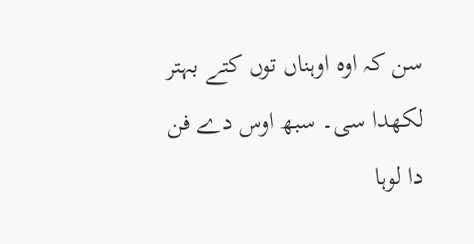سن کہ اوہ اوہناں توں کتے بہتر لکھدا سی۔ سبھ اوس دے فن دا لوہا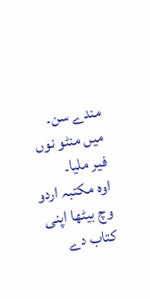مندے سن۔
میں منٹو نوں فیر ملیا۔
اوہ مکتبہ اردو وچ بیٹھا اپنی کتاب دے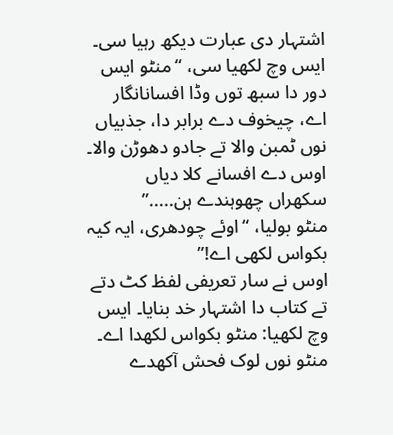اشتہار دی عبارت دیکھ رہیا سی۔ ایس وچ لکھیا سی، “منٹو ایس دور دا سبھ توں وڈا افسانانگار اے، چیخوف دے برابر دا، جذبیاں نوں ٹمبن والا تے جادو دھوڑن والا۔ اوس دے افسانے کلا دیاں سکھراں چھوہندے ہن.....”
منٹو بولیا، “اوئے چودھری، ایہ کیہ بکواس لکھی اے!”
اوس نے سار تعریفی لفظ کٹ دتے تے کتاب دا اشتہار خد بنایا۔ ایس وچ لکھیا: منٹو بکواس لکھدا اے۔ منٹو نوں لوک فحش آکھدے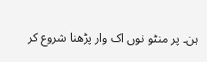ہن۔ پر منٹو نوں اک وار پڑھنا شروع کر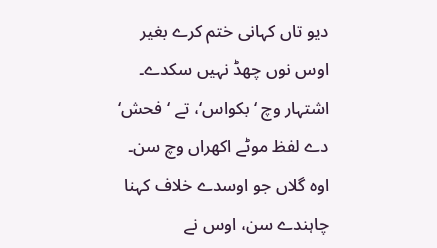دیو تاں کہانی ختم کرے بغیر اوس نوں چھڈ نہیں سکدے۔
اشتہار وچ ‘بکواس‘، تے ‘فحش‘ دے لفظ موٹے اکھراں وچ سن۔
اوہ گلاں جو اوسدے خلاف کہنا چاہندے سن، اوس نے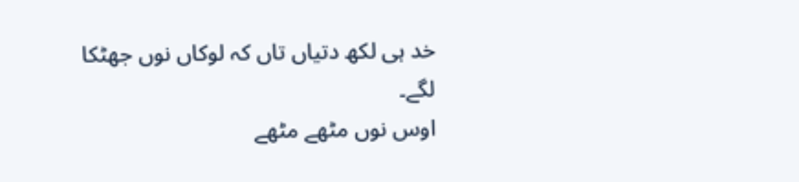خد ہی لکھ دتیاں تاں کہ لوکاں نوں جھٹکا لگے۔
اوس نوں مٹھے مٹھے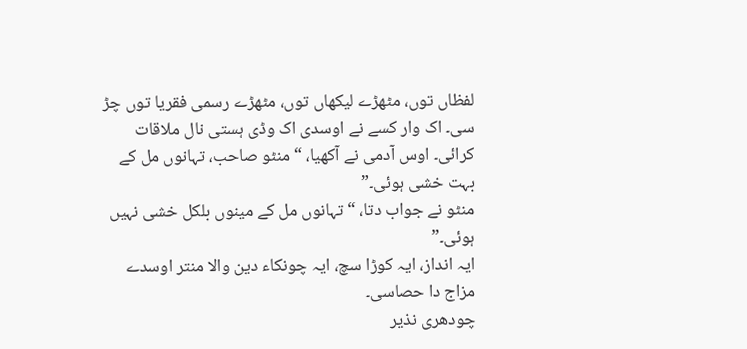لفظاں توں، مٹھڑے لیکھاں توں، مٹھڑے رسمی فقریا توں چڑ سی۔ اک وار کسے نے اوسدی اک وڈی ہستی نال ملاقات کرائی۔ اوس آدمی نے آکھیا، “منٹو صاحب، تہانوں مل کے بہت خشی ہوئی۔”
منٹو نے جواب دتا، “تہانوں مل کے مینوں بلکل خشی نہیں ہوئی۔”
ایہ انداز، ایہ کوڑا سچ، ایہ چونکاء دین والا منتر اوسدے مزاج دا حصاسی۔
چودھری نذیر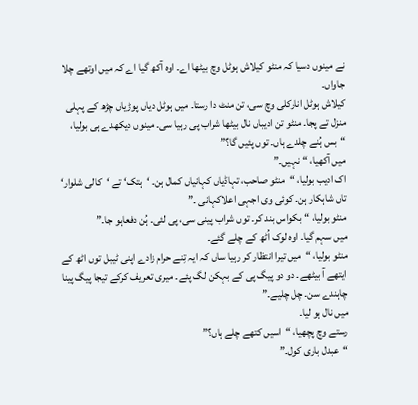نے مینوں دسیا کہ منٹو کیلاش ہوٹل وچ بیٹھا اے۔ اوہ آکھ گیا اے کہ میں اوتھے چلا جاواں۔
کیلاش ہوٹل انارکلی وچ سی، تن منٹ دا رستا۔ میں ہوٹل دیاں پوڑیاں چڑھ کے پہلی منزل تے پجا۔ منٹو تن ادیباں نال بیٹھا شراب پی رہیا سی۔ مینوں دیکھدے ہی بولیا، “بس ہُنے چلدے ہاں۔ توں پئیں گا؟”
میں آکھیا، “نہیں۔”
اک ادیب بولیا، “منٹو صاحب، تہاڈیاں کہانیاں کمال ہن۔ ‘ہتک‘ تے ‘کالی شلوار‘ تاں شاہکار ہن۔ کوئی وی اجہی اعلاکہانی ۔”
منٹو بولیا، “بکواس بند کر۔ توں شراب پینی سی، پی لئی۔ ہُن دفعاہو جا۔”
میں سہم گیا۔ اوہ لوک اُٹھ کے چلے گئے۔
منٹو بولیا، “میں تیرا انتظار کر رہیا ساں کہ ایہ تِنے حرام زادے اپنی ٹیبل توں اٹھ کے ایتھے آ بیٹھے۔ دو دو پیگ پی کے بہکن لگ پئے۔ میری تعریف کرکے تیجا پیگ پینا چاہندے سن۔ چل چلیے۔”
میں نال ہو لیا۔
رستے وچ پچھیا، “اسیں کتھے چلے ہاں؟”
“عبدل باری کول۔”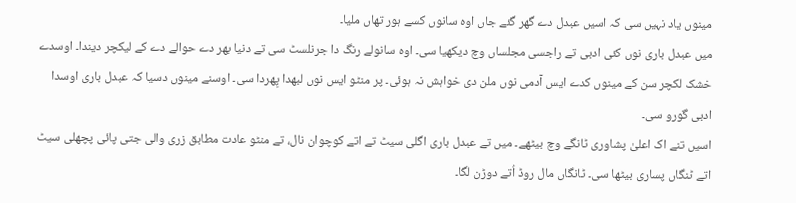مینوں یاد نہیں سی کہ اسیں عبدل دے گھر گئے جاں اوہ سانوں کسے ہور تھاں ملیا۔
میں عبدل باری نوں کئی ادبی تے راجسی مجلساں وچ دیکھیا سی۔ اوہ سانولے رنگ دا جرنلسٹ سی تے دنیا بھر دے حوالے دے کے لیکچر دیندا۔ اوسدے خشک لکچر سن کے مینوں کدے ایس آدمی نوں ملن دی خواہش نہ ہوئی۔ پر منٹو ایس نوں لبھدا پِھردا سی۔ اوسنے مینوں دسیا کہ عبدل باری اوسدا ادبی گورو سی۔
اسیں تنے اک اعلیٰ پشاوری ٹانگے وچ بیٹھے۔ میں تے عبدل باری اگلی سیٹ تے اتے کوچوان نال، تے منٹو عادت مطابق زری والی جتی پائی پچھلی سیٹ اتے ٹنگاں پساری بیٹھا سی۔ ٹانگاں مال روڈ اُتے دوڑن لگا۔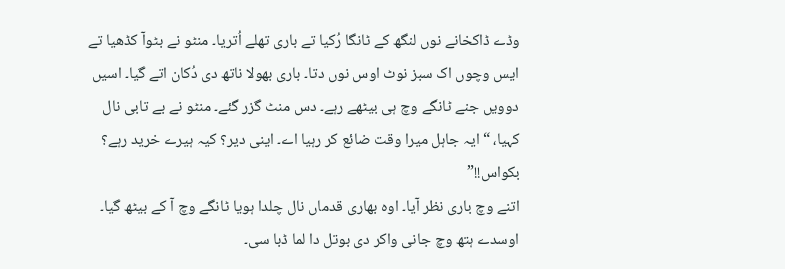وڈے ڈاکخانے نوں لنگھ کے ٹانگا رُکیا تے باری تھلے اُتریا۔ منٹو نے بٹوآ کڈھیا تے ایس وچوں اک سبز نوٹ اوس نوں دتا۔ باری بھولا ناتھ دی دُکان اتے گیا۔ اسیں دوویں جنے ٹانگے وچ ہی بیٹھے رہے۔ دس منٹ گزر گئے۔ منٹو نے بے تابی نال کہیا، “ایہ جاہل میرا وقت ضائع کر رہیا اے۔ اینی دیر؟ کیہ ہیرے خرید رہے؟ بکواس!!”
اتنے وچ باری نظر آیا۔ اوہ بھاری قدماں نال چلدا ہویا ٹانگے وچ آ کے بیٹھ گیا۔ اوسدے ہتھ وچ جانی واکر دی بوتل دا لما ڈبا سی۔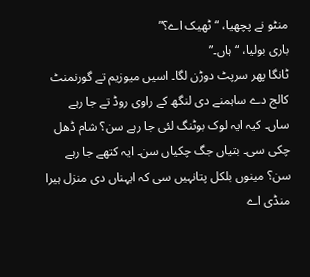منٹو نے پچھیا، “ٹھیک اے؟”
باری بولیا، “ہاں۔”
ٹانگا پھر سرپٹ دوڑن لگا۔ اسیں میوزیم تے گورنمنٹ کالج دے ساہمنے دی لنگھ کے راوی روڈ تے جا رہے ساں۔ کیہ ایہ لوک بوٹنگ لئی جا رہے سن؟ شام ڈھل چکی سی۔ بتیاں جگ چکیاں سن۔ ایہ کتھے جا رہے سن؟ مینوں بلکل پتانہیں سی کہ ایہناں دی منزل ہیرا منڈی اے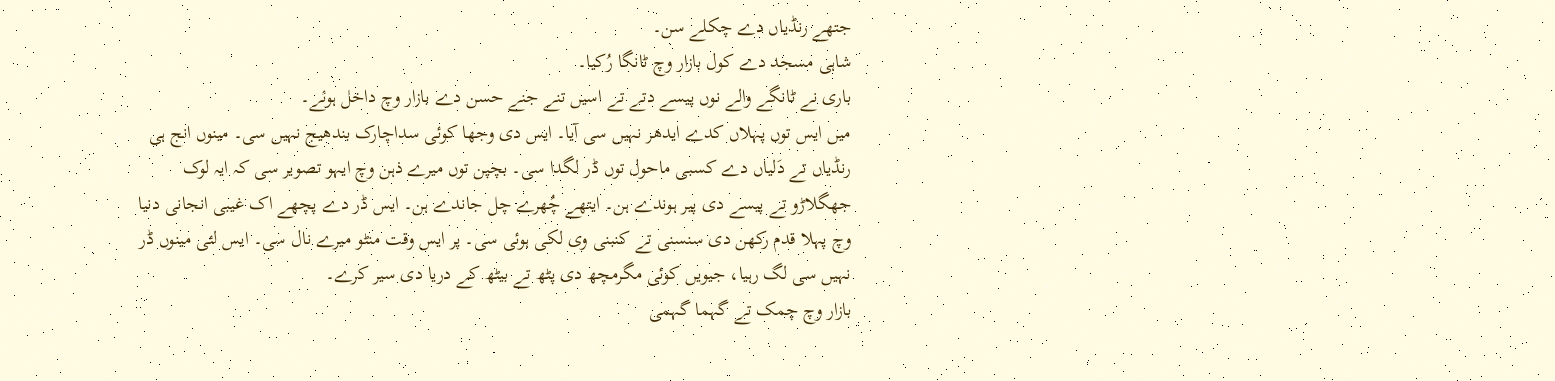جتھے رنڈیاں دے چکلے سن۔
شاہی مسجد دے کول بازار وچ ٹانگا رُکیا۔
باری نے ٹانگے والے نوں پیسے دتے تے اسیں تنے جنے حسن دے بازار وچ داخل ہوئے۔
میں ایس توں پہلاں کدے ایدھر نہیں سی آیا۔ ایس دی وجھا کوئی سداچارک بندھیج نہیں سی۔ مینوں انج ہی رنڈیاں تے دَلیاں دے کسبی ماحول توں ڈر لگدا سی۔ بچپن توں میرے ذہن وچ ایہو تصویر سی کہ ایہ لوک جھگلاڑو تے پیسے دی پیر ہوندے ہن۔ ایتھے چُھرے چل جاندے ہن۔ ایس ڈر دے پچھے اک غیبی انجانی دنیا وچ پہلا قدم رکھن دی سنسنی تے کنبنی وی لکی ہوئی سی۔ پر ایس وقت منٹو میرے نال سی۔ ایس لئی مینوں ڈر نہیں سی لگ رہیا، جیویں کوئی مگرمچھ دی پٹھ تے بیٹھ کے دریا دی سیر کرے۔
بازار وچ چمک تے گہما گہمی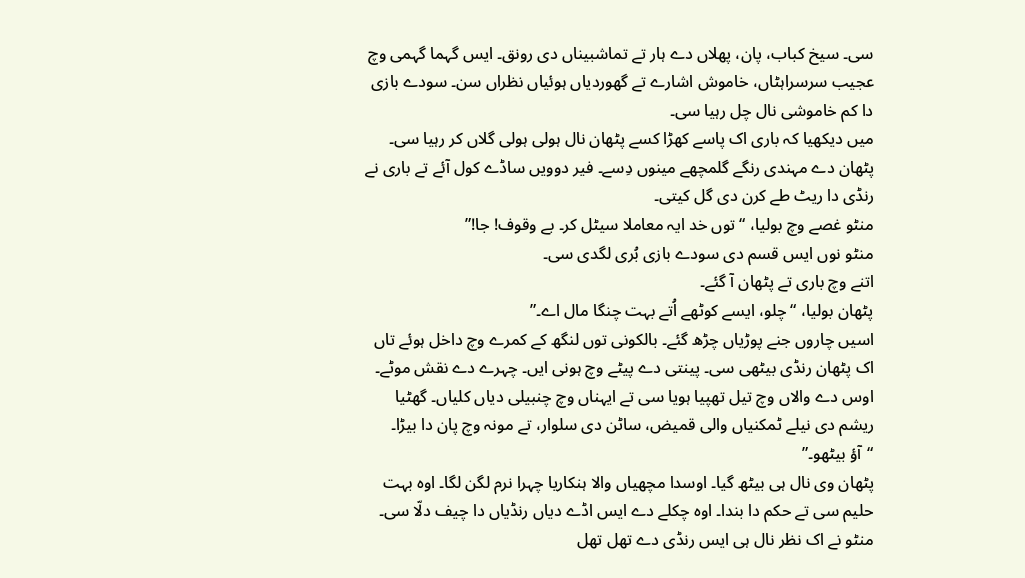سی۔ سیخ کباب، پان، پھلاں دے ہار تے تماشبیناں دی رونق۔ ایس گہما گہمی وچ عجیب سرسراہٹاں، خاموش اشارے تے گھوردیاں ہوئیاں نظراں سن۔ سودے بازی دا کم خاموشی نال چل رہیا سی۔
میں دیکھیا کہ باری اک پاسے کھڑا کسے پٹھان نال ہولی ہولی گلاں کر رہیا سی۔ پٹھان دے مہندی رنگے گلمچھے مینوں دِسے۔ فیر دوویں ساڈے کول آئے تے باری نے رنڈی دا ریٹ طے کرن دی گل کیتی۔
منٹو غصے وچ بولیا، “توں خد ایہ معاملا سیٹل کر۔ بے وقوف! جا!”
منٹو نوں ایس قسم دی سودے بازی بُری لگدی سی۔
اتنے وچ باری تے پٹھان آ گئے۔
پٹھان بولیا، “چلو، ایسے کوٹھے اُتے بہت چنگا مال اے۔”
اسیں چاروں جنے پوڑیاں چڑھ گئے۔ بالکونی توں لنگھ کے کمرے وچ داخل ہوئے تاں اک پٹھان رنڈی بیٹھی سی۔ پینتی دے پیٹے وچ ہونی ایں۔ چہرے دے نقش موٹے۔ اوس دے والاں وچ تیل تھپیا ہویا سی تے ایہناں وچ چنبیلی دیاں کلیاں۔ گھٹیا ریشم دی نیلے ٹمکنیاں والی قمیض، ساٹن دی سلوار، تے مونہ وچ پان دا بیڑا۔
“آؤ بیٹھو۔”
پٹھان وی نال ہی بیٹھ گیا۔ اوسدا مچھیاں والا ہنکاریا چہرا نرم لگن لگا۔ اوہ بہت حلیم سی تے حکم دا بندا۔ اوہ چکلے دے ایس اڈے دیاں رنڈیاں دا چیف دلّا سی۔
منٹو نے اک نظر نال ہی ایس رنڈی دے تھل تھل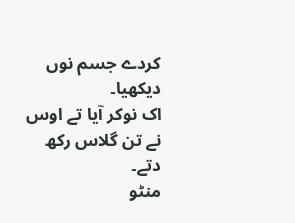کردے جسم نوں دیکھیا۔
اک نوکر آیا تے اوس نے تن گلاس رکھ دتے۔
منٹو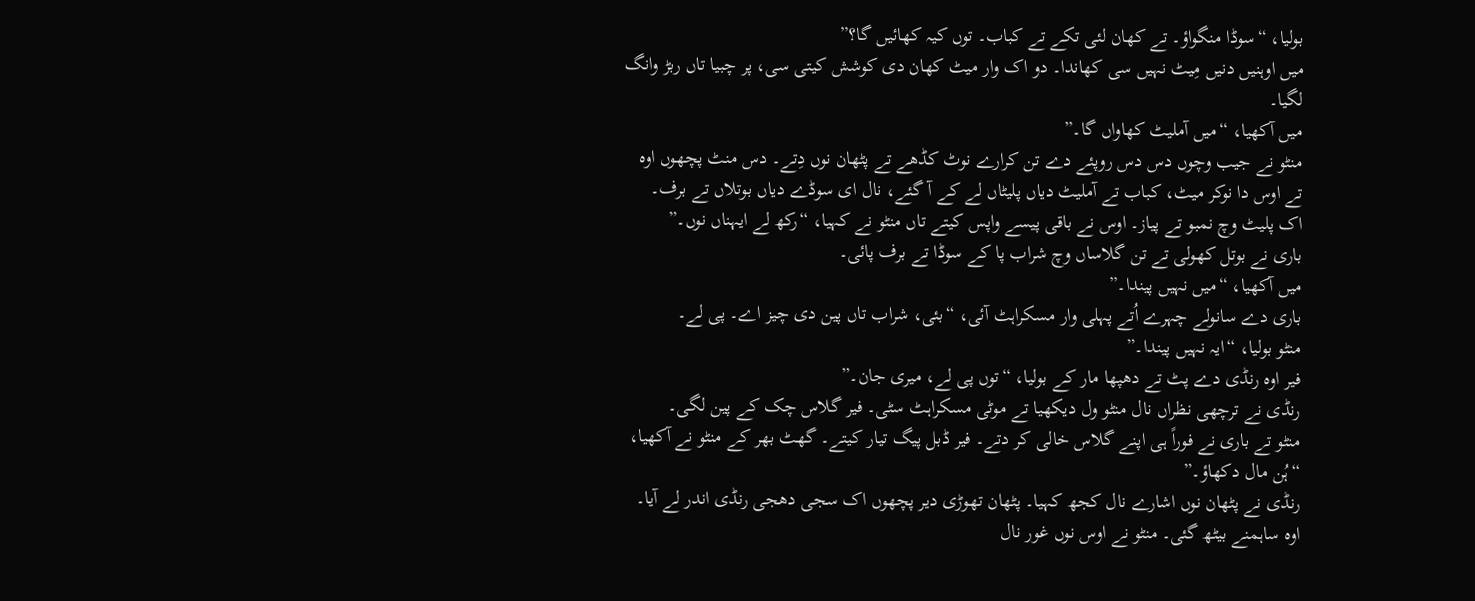بولیا، “سوڈا منگواؤ۔ تے کھان لئی تکے تے کباب۔ توں کیہ کھائیں گا؟”
میں اوہنیں دنیں مِیٹ نہیں سی کھاندا۔ دو اک وار میٹ کھان دی کوشش کیتی سی، پر چبیا تاں ربڑ وانگ لگیا۔
میں آکھیا، “میں آملیٹ کھاواں گا۔”
منٹو نے جیب وچوں دس دس روپئے دے تن کرارے نوٹ کڈھے تے پٹھان نوں دِتے۔ دس منٹ پچھوں اوہ تے اوس دا نوکر میٹ، کباب تے آملیٹ دیاں پلیٹاں لے کے آ گئے، نال ای سوڈے دیاں بوتلاں تے برف۔ اک پلیٹ وچ نمبو تے پیاز۔ اوس نے باقی پیسے واپس کیتے تاں منٹو نے کہیا، “رکھ لے ایہناں نوں۔”
باری نے بوتل کھولی تے تن گلاساں وچ شراب پا کے سوڈا تے برف پائی۔
میں آکھیا، “میں نہیں پیندا۔”
باری دے سانولے چہرے اُتے پہلی وار مسکراہٹ آئی، “بئی، شراب تاں پین دی چیز اے۔ پی لے۔
منٹو بولیا، “ایہ نہیں پیندا۔”
فیر اوہ رنڈی دے پٹ تے دھپھا مار کے بولیا، “توں پی لے، میری جان۔”
رنڈی نے ترچھی نظراں نال منٹو ول دیکھیا تے موٹی مسکراہٹ سٹی۔ فیر گلاس چک کے پین لگی۔
منٹو تے باری نے فوراً ہی اپنے گلاس خالی کر دتے۔ فیر ڈبل پیگ تیار کیتے۔ گھٹ بھر کے منٹو نے آکھیا، “ہُن مال دکھاؤ۔”
رنڈی نے پٹھان نوں اشارے نال کجھ کہیا۔ پٹھان تھوڑی دیر پچھوں اک سجی دھجی رنڈی اندر لے آیا۔
اوہ ساہمنے بیٹھ گئی۔ منٹو نے اوس نوں غور نال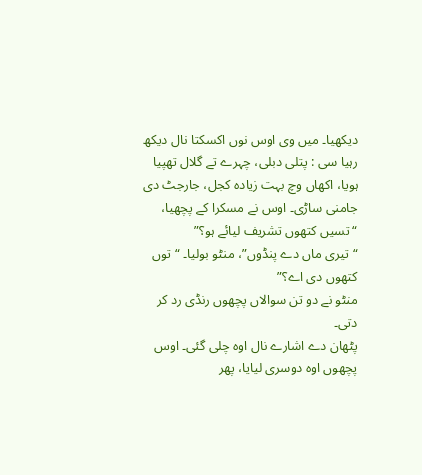دیکھیا۔ میں وی اوس نوں اکسکتا نال دیکھ رہیا سی : پتلی دبلی، چہرے تے گلال تھپیا ہویا، اکھاں وچ بہت زیادہ کجل، جارجٹ دی جامنی ساڑی۔ اوس نے مسکرا کے پچھیا،
“تسیں کتھوں تشریف لیائے ہو؟”
“تیری ماں دے پنڈوں”، منٹو بولیا۔ “توں کتھوں دی اے؟”
منٹو نے دو تن سوالاں پچھوں رنڈی رد کر دتی۔
پٹھان دے اشارے نال اوہ چلی گئی۔ اوس پچھوں اوہ دوسری لیایا، پھر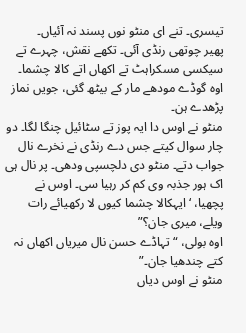تیسری۔ تنے ای منٹو نوں پسند نہ آئیاں۔
پھیر چوتھی رنڈی آئی۔ تکھے نقش، چہرے تے سیکسی مسکراہٹ تے اکھاں اتے کالا چشما۔ اوہ گوڈے مودھے مار کے بیٹھ گئی، جویں نماز پڑھدے ہن۔
منٹو نے اوس دا ایہ پوز تے سٹائیل چنگا لگا۔ دو چار سوال کیتے جس دے رنڈی نے نخرے نال جواب دتے۔ منٹو دی دلچسپی ودھی۔ پر نال ہی اک ہور جذبہ وی کم کر رہیا سی۔ اوس نے پچھیا، ‘ایہکالا چشما کیوں لا رکھیائے رات ویلے، میری جان؟”
اوہ بولی، “تہاڈے حسن نال میریاں اکھاں نہ کتے چندھیا جان۔”
منٹو نے اوس دیاں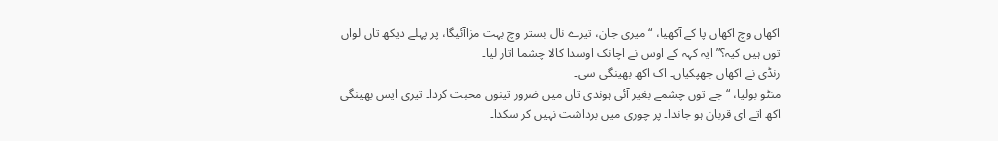اکھاں وچ اکھاں پا کے آکھیا، “میری جان، تیرے نال بستر وچ بہت مزاآئیگا، پر پہلے دیکھ تاں لواں توں ہیں کیہ؟” ایہ کہہ کے اوس نے اچانک اوسدا کالا چشما اتار لیا۔
رنڈی نے اکھاں جھپکیاں۔ اک اکھ بھینگی سی۔
منٹو بولیا، “جے توں چشمے بغیر آئی ہوندی تاں میں ضرور تینوں محبت کردا۔ تیری ایس بھینگی اکھ اتے ای قربان ہو جاندا۔ پر چوری میں برداشت نہیں کر سکدا۔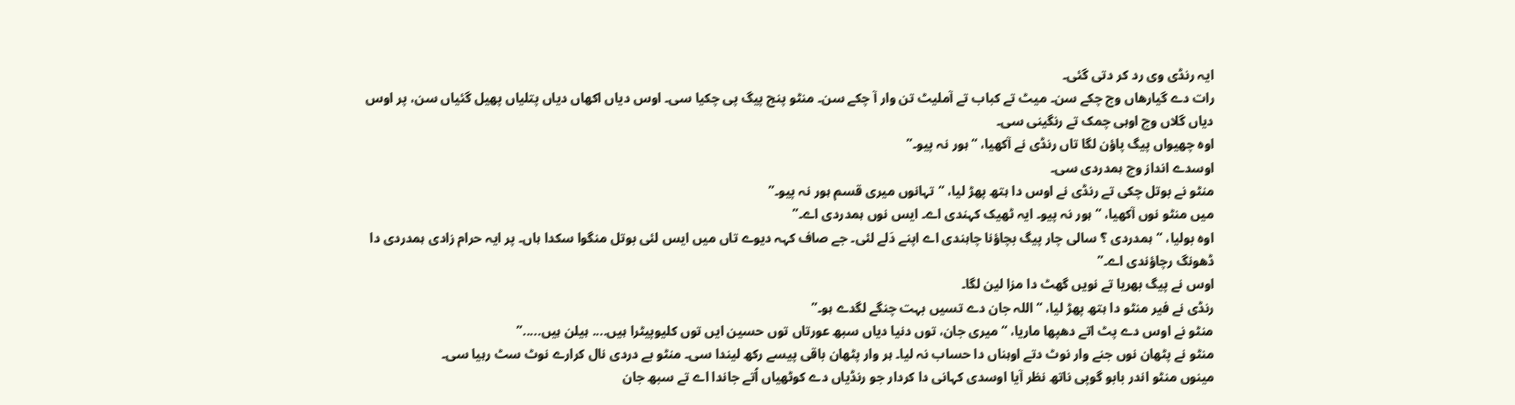ایہ رنڈی وی رد کر دتی گئی۔
رات دے گیارھاں وج چکے سن۔ میٹ تے کباب تے آملیٹ تن وار آ چکے سن۔ منٹو پنج پیگ پی چکیا سی۔ اوس دیاں اکھاں دیاں پتلیاں پھیل گئیاں سن، پر اوس دیاں گلاں وچ اوہی چمک تے رنگینی سی۔
اوہ چھیواں پیگ پاؤن لگا تاں رنڈی نے آکھیا، “ہور نہ پیو۔”
اوسدے انداز وچ ہمدردی سی۔
منٹو نے بوتل چکی تے رنڈی نے اوس دا ہتھ پھڑ لیا، “تہانوں میری قسم ہور نہ پیو۔”
میں منٹو نوں آکھیا، “ہور نہ پیو۔ ایہ ٹھیک کہندی اے۔ ایس نوں ہمدردی اے۔”
اوہ بولیا، “ہمدردی ؟ سالی چار پیگ بچاؤنا چاہندی اے اپنے دَلے لئی۔ جے صاف کہہ دیوے تاں میں ایس لئی بوتل منگوا سکدا ہاں۔ پر ایہ حرام زادی ہمدردی دا ڈھونگ رچاؤندی اے۔”
اوس نے پیگ بھریا تے نویں گھٹ دا مزا لین لگا۔
رنڈی نے فیر منٹو دا ہتھ پھڑ لیا، “اللہ جان دے تسیں بہت چنگے لگدے ہو۔”
منٹو نے اوس دے پٹ اتے دھپھا ماریا، “میری جان، توں دنیا دیاں سبھ عورتاں توں حسین ایں توں کلیوپیٹرا ہیں.... ہیلن ہیں.....”
منٹو نے پٹھان نوں جنے وار نوٹ دتے اوہناں دا حساب نہ لیا۔ ہر وار پٹھان باقی پیسے رکھ لیندا سی۔ منٹو بے دردی نال کرارے نوٹ سٹ رہیا سی۔
مینوں منٹو اندر بابو گوپی ناتھ نظر آیا اوسدی کہانی دا کردار جو رنڈیاں دے کوٹھیاں اُتے جاندا اے تے سبھ جان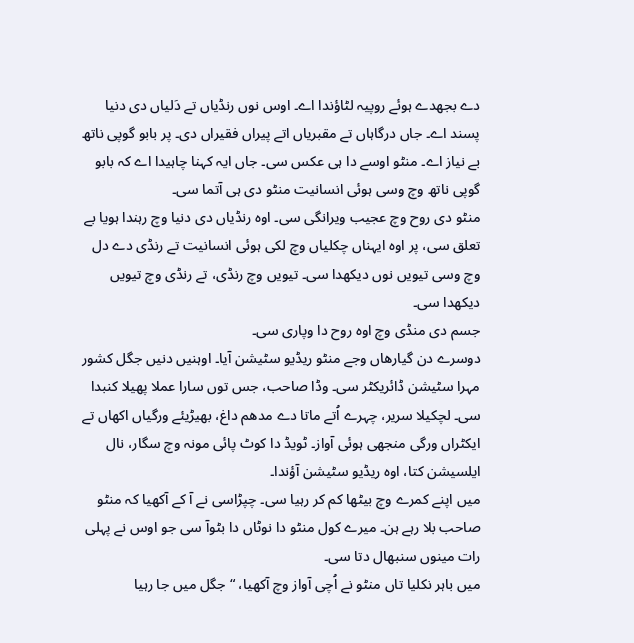دے بجھدے ہوئے روپیہ لٹاؤندا اے۔ اوس نوں رنڈیاں تے دَلیاں دی دنیا پسند اے۔ جاں درگاہاں تے مقبریاں اتے پیراں فقیراں دی۔ پر بابو گوپی ناتھ بے نیاز اے۔ منٹو اوسے دا ہی عکس سی۔ جاں ایہ کہنا چاہیدا اے کہ بابو گوپی ناتھ وچ وسی ہوئی انسانیت منٹو دی ہی آتما سی۔
منٹو دی روح وچ عجیب ویرانگی سی۔ اوہ رنڈیاں دی دنیا وچ رہندا ہویا بے تعلق سی، پر اوہ ایہناں چکلیاں وچ لکی ہوئی انسانیت تے رنڈی دے دل وچ وسی تیویں نوں دیکھدا سی۔ تیویں وچ رنڈی، تے رنڈی وچ تیویں دیکھدا سی۔
جسم دی منڈی وچ اوہ روح دا وپاری سی۔
دوسرے دن گیارھاں وجے منٹو ریڈیو سٹیشن آیا۔ اوہنیں دنیں جگل کشور مہرا سٹیشن ڈائریکٹر سی۔ وڈا صاحب، جس توں سارا عملا پھیلا کنبدا سی۔ لچکیلا سریر، چہرے اُتے ماتا دے مدھم داغ، بھیڑیئے ورگیاں اکھاں تے ایکٹراں ورگی منجھی ہوئی آواز۔ ٹویڈ دا کوٹ پائی مونہ وچ سگار، نال ایلسیشن کتا، اوہ ریڈیو سٹیشن آؤندا۔
میں اپنے کمرے وچ بیٹھا کم کر رہیا سی۔ چپڑاسی نے آ کے آکھیا کہ منٹو صاحب بلا رہے ہن۔ میرے کول منٹو دا نوٹاں دا بٹوآ سی جو اوس نے پہلی رات مینوں سنبھال دتا سی۔
میں باہر نکلیا تاں منٹو نے اُچی آواز وچ آکھیا، “جگل میں جا رہیا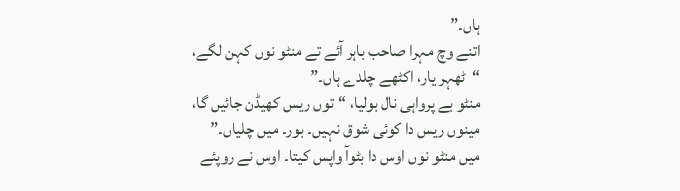ہاں۔”
اتنے وچ مہرا صاحب باہر آئے تے منٹو نوں کہن لگے، “ٹھہر یار، اکٹھے چلدے ہاں۔”
منٹو بے پرواہی نال بولیا، “توں ریس کھیڈن جائیں گا، مینوں ریس دا کوئی شوق نہیں۔ بور۔ میں چلیاں۔”
میں منٹو نوں اوس دا بٹوآ واپس کیتا۔ اوس نے روپئے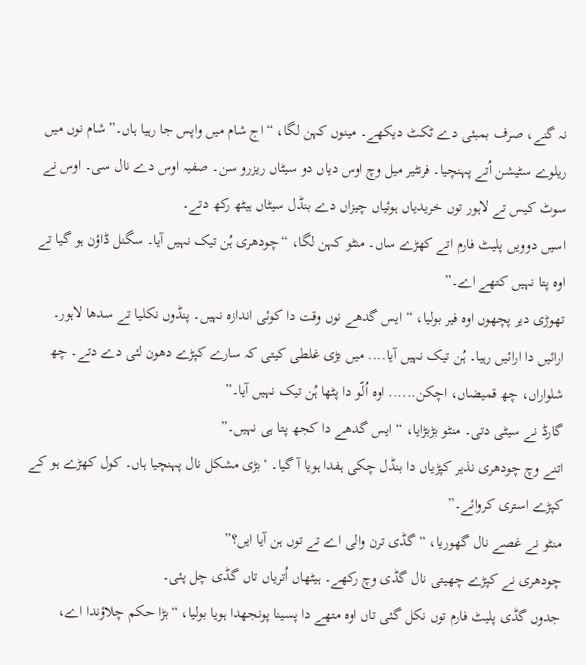نہ گنے، صرف بمبئی دے ٹکٹ دیکھے۔ مینوں کہن لگا، “اج شام میں واپس جا رہیا ہاں۔” شام نوں میں ریلوے سٹیشن اُتے پہنچیا۔ فرنٹیر میل وچ اوس دیاں دو سیٹاں ریزرو سن۔ صفیہ اوس دے نال سی۔ اوس نے سوٹ کیس تے لاہور توں خریدیاں ہوئیاں چیزاں دے بنڈل سیٹاں ہیٹھ رکھ دتے۔
اسیں دوویں پلیٹ فارم اتے کھڑے ساں۔ منٹو کہن لگا، “چودھری ہُن تیک نہیں آیا۔ سگنل ڈاؤن ہو گیا تے اوہ پتا نہیں کتھے اے۔”
تھوڑی دیر پچھوں اوہ فیر بولیا، “ایس گدھے نوں وقت دا کوئی اندازہ نہیں۔ پنڈوں نکلیا تے سدھا لاہور۔ ارائیں دا ارائیں رہیا۔ ہُن تیک نہیں آیا.... میں بڑی غلطی کیتی کہ سارے کپڑے دھون لئی دے دتے۔ چھ شلواراں، چھ قمیضاں، اچکن...... اوہ اُلّو دا پٹھا ہُن تیک نہیں آیا۔”
گارڈ نے سیٹی دتی۔ منٹو بڑبڑایا، “ایس گدھے دا کجھ پتا ہی نہیں۔”
اتنے وچ چودھری نذیر کپڑیاں دا بنڈل چکی ہفدا ہویا آ گیا۔ ‘بڑی مشکل نال پہنچیا ہاں۔ کول کھڑے ہو کے کپڑے استری کروائے۔”
منٹو نے غصے نال گھوریا، “گڈی ترن والی اے تے توں ہن آیا ایں؟”
چودھری نے کپڑے چھیتی نال گڈی وچ رکھے۔ ہیٹھاں اُتریاں تاں گڈی چل پئی۔
جدوں گڈی پلیٹ فارم توں نکل گئی تاں اوہ متھے دا پسینا پونجھدا ہویا بولیا، “بڑا حکم چلاؤندا اے،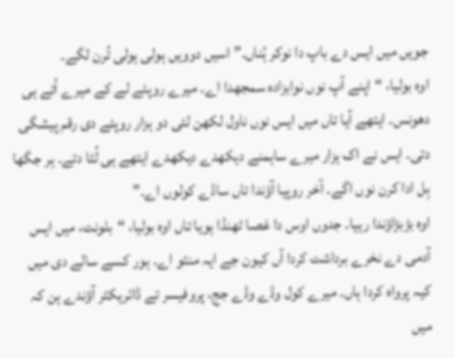جویں میں ایس دے باپ دا نوکر ہُناں۔” اسیں دوویں ہولی ہولی تُرن لگے۔
اوہ بولیا، “اپنے آپ نوں نوابزادہ سمجھدا اے۔ میرے روپئے لے کے میرے اُتے ہی دھونس۔ ایتھے آیا تاں میں ایس نوں ناول لکھن لئی دو ہزار روپئے دی رقم پیشگی دتی۔ ایس نے اک ہزار میرے ساہمنے دیکھدے دیکھدے ایتھے ہی لُٹا دتے۔ ہر جگھا بِل ادا کرن نوں اگے۔ آخر روپیا آؤندا تاں ساڈے کولوں اے۔”
اوہ بڑبڑاؤندا رہیا۔ جدوں اوس دا غصا ٹھنڈا ہویا تاں اوہ بولیا، “بلونت، میں ایس آدمی دے نخرے برداشت کردا آں کیون جے ایہ منٹو اے۔ ہور کسے سالے دی میں کیہ پرواہ کردا ہاں۔ میرے کول وڈے وڈے جج، پروفیسر تے ڈائریکٹر آؤندے ہن کہ میں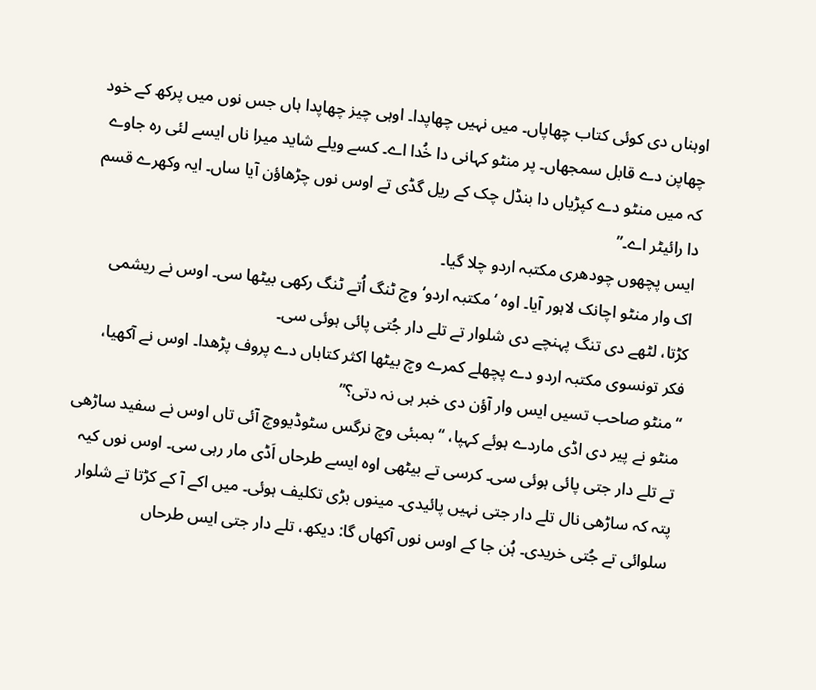اوہناں دی کوئی کتاب چھاپاں۔ میں نہیں چھاپدا۔ اوہی چیز چھاپدا ہاں جس نوں میں پرکھ کے خود چھاپن دے قابل سمجھاں۔ پر منٹو کہانی دا خُدا اے۔ کسے ویلے شاید میرا ناں ایسے لئی رہ جاوے کہ میں منٹو دے کپڑیاں دا بنڈل چک کے ریل گڈی تے اوس نوں چڑھاؤن آیا ساں۔ ایہ وکھرے قسم دا رائیٹر اے۔”
ایس پچھوں چودھری مکتبہ اردو چلا گیا۔
اک وار منٹو اچانک لاہور آیا۔ اوہ ‘مکتبہ اردو‘ وچ ٹنگ اُتے ٹنگ رکھی بیٹھا سی۔ اوس نے ریشمی کڑتا، لٹھے دی تنگ پہنچے دی شلوار تے تلے دار جُتی پائی ہوئی سی۔
فکر تونسوی مکتبہ اردو دے پچھلے کمرے وچ بیٹھا اکثر کتاباں دے پروف پڑھدا۔ اوس نے آکھیا، “منٹو صاحب تسیں ایس وار آؤن دی خبر ہی نہ دتی؟”
منٹو نے پیر دی اڈی ماردے ہوئے کہپا، “بمبئی وچ نرگس سٹوڈیووچ آئی تاں اوس نے سفید ساڑھی تے تلے دار جتی پائی ہوئی سی۔ کرسی تے بیٹھی اوہ ایسے طرحاں اَڈی مار رہی سی۔ اوس نوں کیہ پتہ کہ ساڑھی نال تلے دار جتی نہیں پائیدی۔ مینوں بڑی تکلیف ہوئی۔ میں اکے آ کے کڑتا تے شلوار سلوائی تے جُتی خریدی۔ ہُن جا کے اوس نوں آکھاں گا: دیکھ، تلے دار جتی ایس طرحاں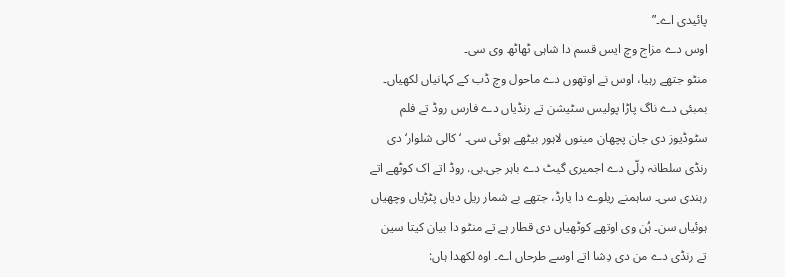پائیدی اے۔”
اوس دے مزاج وچ ایس قسم دا شاہی ٹھاٹھ وی سی۔
منٹو جتھے رہیا، اوس نے اوتھوں دے ماحول وچ ڈب کے کہانیاں لکھیاں۔ بمبئی دے ناگ پاڑا پولیس سٹیشن تے رنڈیاں دے فارس روڈ تے فلم سٹوڈیوز دی جان پچھان مینوں لاہور بیٹھے ہوئی سی۔ ‘کالی شلوار‘ دی رنڈی سلطانہ دِلّی دے اجمیری گیٹ دے باہر جی.بی. روڈ اتے اک کوٹھے اتے رہندی سی۔ ساہمنے ریلوے دا یارڈ، جتھے بے شمار ریل دیاں پٹڑیاں وچھیاں ہوئیاں سن۔ ہُن وی اوتھے کوٹھیاں دی قطار ہے تے منٹو دا بیان کیتا سین تے رنڈی دے من دی دِشا اتے اوسے طرحاں اے۔ اوہ لکھدا ہاں: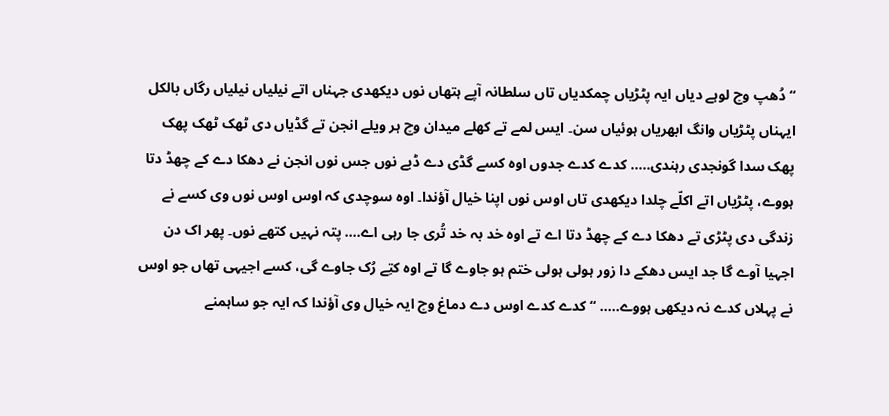“دُھپ وچ لوہے دیاں ایہ پٹڑیاں چمکدیاں تاں سلطانہ آپے ہتھاں نوں دیکھدی جہناں اتے نیلیاں نیلیاں رگاں بالکل ایہناں پٹڑیاں وانگ ابھریاں ہوئیاں سن۔ ایس لمے تے کھلے میدان وچ ہر ویلے انجن تے گڈیاں دی ٹھک ٹھک پھک پھک سدا گونجدی رہندی..... کدے کدے جدوں اوہ کسے گڈی دے ڈبے نوں جس نوں انجن نے دھکا دے کے چھڈ دتا ہووے، پٹڑیاں اتے اکلّے چلدا دیکھدی تاں اوس نوں اپنا خیال آؤندا۔ اوہ سوچدی کہ اوس اوس نوں وی کسے نے زندگی دی پٹڑی تے دھکا دے کے چھڈ دتا اے تے اوہ خد بہ خد تُری جا رہی اے.... پتہ نہیں کتھے نوں۔ پھر اک دن اجہیا آوے گا جد ایس دھکے دا زور ہولی ہولی ختم ہو جاوے گا تے اوہ کتِے رُک جاوے گی، کسے اجیہی تھاں جو اوس نے پہلاں کدے نہ دیکھی ہووے..... “کدے کدے اوس دے دماغ وچ ایہ خیال وی آؤندا کہ ایہ جو ساہمنے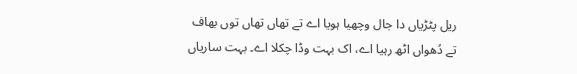ریل پٹڑیاں دا جال وچھیا ہویا اے تے تھاں تھاں توں بھاف تے دُھواں اٹھ رہیا اے، اک بہت وڈا چکلا اے۔ بہت ساریاں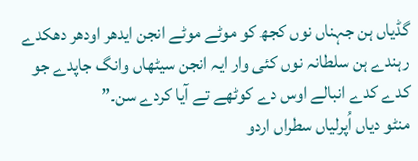گڈیاں ہن جہناں نوں کجھ کو موٹے موٹے انجن ایدھر اودھر دھکدے رہندے ہن سلطانہ نوں کئی وار ایہ انجن سیٹھاں وانگ جاپدے جو کدے کدے انبالے اوس دے کوٹھے تے آیا کردے سن۔”
منٹو دیاں اُپرلیاں سطراں اردو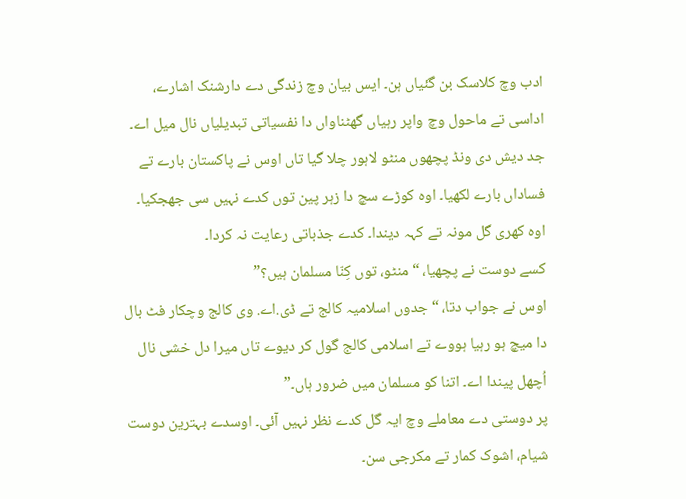ادب وچ کلاسک بن گئیاں ہن۔ ایس بیان وچ زندگی دے دارشنک اشارے، اداسی تے ماحول وچ واپر رہیاں گھٹناواں دا نفسیاتی تبدیلیاں نال میل اے۔
جد دیش دی ونڈ پچھوں منٹو لاہور چلا گیا تاں اوس نے پاکستان بارے تے فساداں بارے لکھیا۔ اوہ کوڑے سچ دا زہر پین توں کدے نہیں سی جھجکیا۔ اوہ کھری گل مونہ تے کہہ دیندا۔ کدے جذباتی رعایت نہ کردا۔
کسے دوست نے پچھیا، “منٹو، توں کِنّا مسلمان ہیں؟”
اوس نے جواب دتا، “جدوں اسلامیہ کالج تے ڈی.اے. وی کالج وچکار فٹ بال دا میچ ہو رہیا ہووے تے اسلامی کالج گول کر دیوے تاں میرا دل خشی نال اُچھل پیندا اے۔ اتنا کو مسلمان میں ضرور ہاں۔”
پر دوستی دے معاملے وچ ایہ گل کدے نظر نہیں آئی۔ اوسدے بہترین دوست شیام، اشوک کمار تے مکرجی سن۔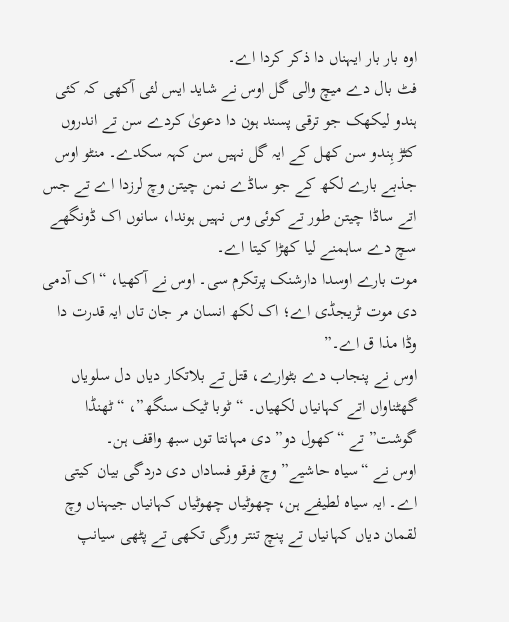اوہ بار بار ایہناں دا ذکر کردا اے۔
فٹ بال دے میچ والی گل اوس نے شاید ایس لئی آکھی کہ کئی ہندو لیکھک جو ترقی پسند ہون دا دعویٰ کردے سن تے اندروں کٹڑ ہِندو سن کھل کے ایہ گل نہیں سن کہہ سکدے۔ منٹو اوس جذبے بارے لکھ کے جو ساڈے نمن چیتن وچ لرزدا اے تے جس اتے ساڈا چیتن طور تے کوئی وس نہیں ہوندا، سانوں اک ڈونگھے سچ دے ساہمنے لیا کھڑا کیتا اے۔
موت بارے اوسدا دارشنک پرتکرم سی۔ اوس نے آکھیا، “اک آدمی دی موت ٹریجڈی اے؛ اک لکھ انسان مر جان تاں ایہ قدرت دا وڈا مذا ق اے۔”
اوس نے پنجاب دے بٹوارے، قتل تے بلاتکار دیاں دل سلویاں گھٹناواں اتے کہانیاں لکھیاں۔ “ٹوبا ٹیک سنگھ”، “ٹھنڈا گوشت” تے “کھول دو” دی مہانتا توں سبھ واقف ہن۔
اوس نے “سیاہ حاشیے” وچ فرقو فساداں دی دردگی بیان کیتی اے۔ ایہ سیاہ لطیفے ہن، چھوٹیاں چھوٹیاں کہانیاں جیہناں وچ لقمان دیاں کہانیاں تے پنچ تنتر ورگی تکھی تے پٹھی سیانپ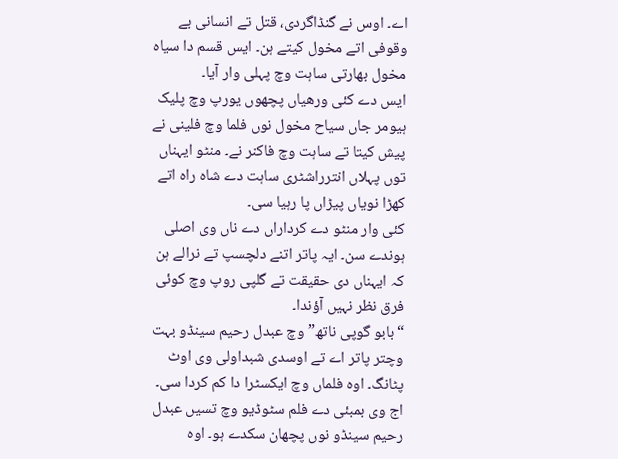اے۔ اوس نے گنڈاگردی، قتل تے انسانی بے وقوفی اتے مخول کیتے ہن۔ ایس قسم دا سیاہ مخول بھارتی ساہت وچ پہلی وار آیا۔
ایس دے کئی ورھیاں پچھوں یورپ وچ پلیک ہیومر جاں سیاح مخول نوں فلما وچ فلینی نے پیش کیتا تے ساہت وچ فاکنر نے۔ منٹو ایہناں توں پہلاں انترراشٹری ساہت دے شاہ راہ اتے کھڑا نویاں پیڑاں پا رہیا سی۔
کئی وار منٹو دے کرداراں دے ناں وی اصلی ہوندے سن۔ ایہ پاتر اتنے دلچسپ تے نرالے ہن کہ ایہناں دی حقیقت تے گلپی روپ وچ کوئی فرق نظر نہیں آؤندا۔
“بابو گوپی ناتھ” وچ عبدل رحیم سینڈو بہت وچتر پاتر اے تے اوسدی شبداولی وی اوٹ پٹانگ۔ اوہ فلماں وچ ایکسٹرا دا کم کردا سی۔ اج وی بمبئی دے فلم سٹوڈیو وچ تسیں عبدل رحیم سینڈو نوں پچھان سکدے ہو۔ اوہ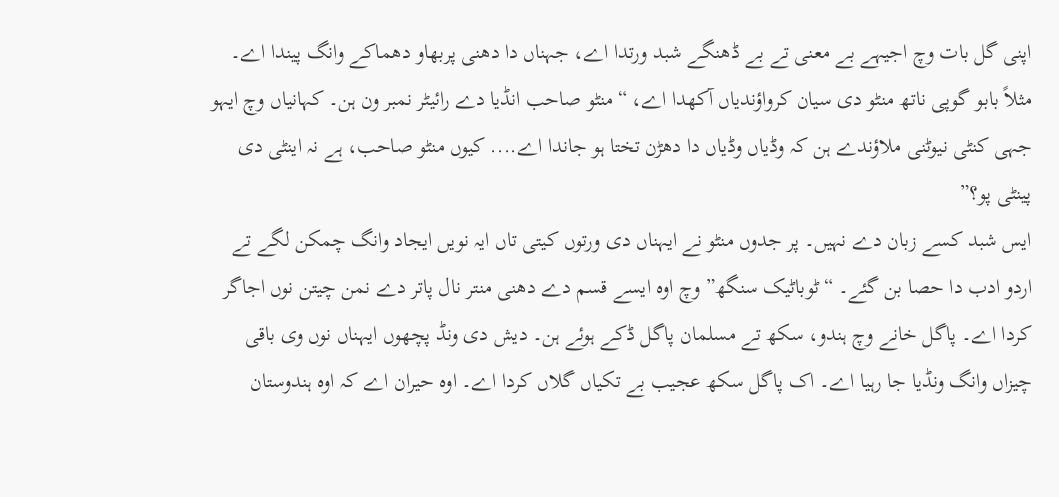اپنی گل بات وچ اجیہے بے معنی تے بے ڈھنگے شبد ورتدا اے، جہناں دا دھنی پربھاو دھماکے وانگ پیندا اے۔ مثلاً بابو گوپی ناتھ منٹو دی سیان کرواؤندیاں آکھدا اے، “منٹو صاحب انڈیا دے رائیٹر نمبر ون ہن۔ کہانیاں وچ ایہو جہی کنٹی نیوٹنی ملاؤندے ہن کہ وڈیاں وڈیاں دا دھڑن تختا ہو جاندا اے.... کیوں منٹو صاحب، ہے نہ اینٹی دی پینٹی پو؟”
ایس شبد کسے زبان دے نہیں۔ پر جدوں منٹو نے ایہناں دی ورتوں کیتی تاں ایہ نویں ایجاد وانگ چمکن لگے تے اردو ادب دا حصا بن گئے۔ “ٹوباٹیک سنگھ” وچ اوہ ایسے قسم دے دھنی منتر نال پاتر دے نمن چیتن نوں اجاگر کردا اے۔ پاگل خانے وچ ہندو، سکھ تے مسلمان پاگل ڈکے ہوئے ہن۔ دیش دی ونڈ پچھوں ایہناں نوں وی باقی چیزاں وانگ ونڈیا جا رہیا اے۔ اک پاگل سکھ عجیب بے تکیاں گلاں کردا اے۔ اوہ حیران اے کہ اوہ ہندوستان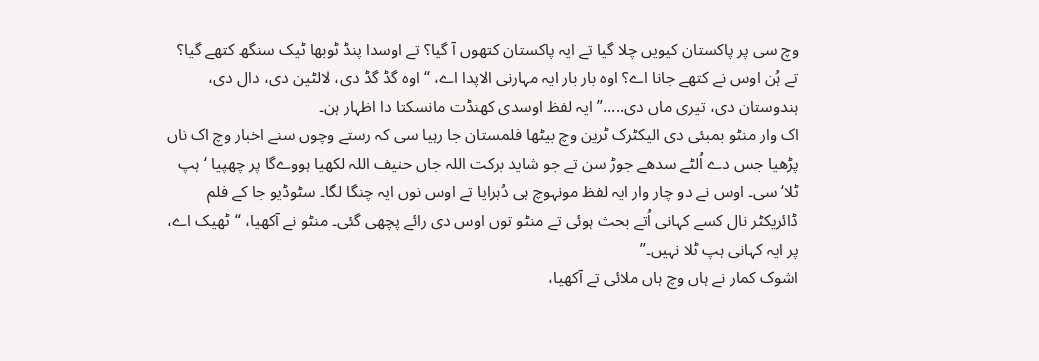وچ سی پر پاکستان کیویں چلا گیا تے ایہ پاکستان کتھوں آ گیا؟ تے اوسدا پنڈ ٹوبھا ٹیک سنگھ کتھے گیا؟ تے ہُن اوس نے کتھے جانا اے؟ اوہ بار بار ایہ مہارنی الاپدا اے، “اوہ گڈ گڈ دی، لالٹین دی، دال دی، ہندوستان دی، تیری ماں دی.....” ایہ لفظ اوسدی کھنڈت مانسکتا دا اظہار ہن۔
اک وار منٹو بمبئی دی الیکٹرک ٹرین وچ بیٹھا فلمستان جا رہیا سی کہ رستے وچوں سنے اخبار وچ اک ناں پڑھیا جس دے اُلٹے سدھے جوڑ سن تے جو شاید برکت اللہ جاں حنیف اللہ لکھیا ہووےگا پر چھپیا ‘ہپ ٹلا‘ سی۔ اوس نے دو چار وار ایہ لفظ مونہوچ ہی دُہرایا تے اوس نوں ایہ چنگا لگا۔ سٹوڈیو جا کے فلم ڈائریکٹر نال کسے کہانی اُتے بحث ہوئی تے منٹو توں اوس دی رائے پچھی گئی۔ منٹو نے آکھیا، “ٹھیک اے، پر ایہ کہانی ہپ ٹلا نہیں۔”
اشوک کمار نے ہاں وچ ہاں ملائی تے آکھیا،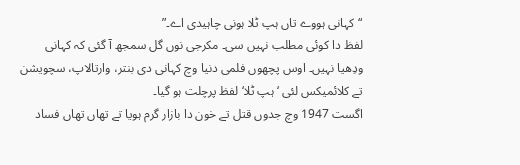“کہانی ہووے تاں ہپ ٹلا ہونی چاہیدی اے۔”
لفظ دا کوئی مطلب نہیں سی۔ مکرجی نوں گل سمجھ آ گئی کہ کہانی ودِھیا نہیں۔ اوس پچھوں فلمی دنیا وچ کہانی دی بنتر، وارتالاپ، سچویشن تے کلائمیکس لئی ‘ہپ ٹلا‘ لفظ پرچلت ہو گیا۔
اگست 1947 وچ جدوں قتل تے خون دا بازار گرم ہویا تے تھاں تھاں فساد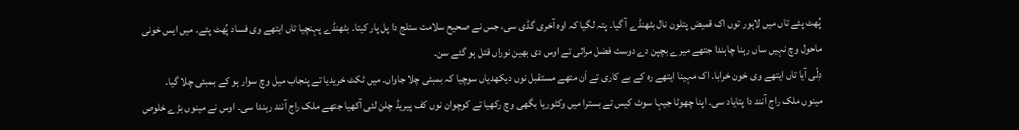پُھٹ پئے تاں میں لاہور توں اک قمیض پتلون نال بٹھنڈے آ گیا۔ پتہ لگیا کہ اوہ آخری گڈی سی، جس نے صحیح سلامت ستلج دا پل پار کیتا۔ بٹھنڈے پہنچیا تاں ایتھے وی فساد پُھٹ پئے۔ میں ایس خونی ماحول وچ نہیں ساں رہنا چاہندا جتھے میرے بچپن دے دوست فضل مراثی تے اوس دی بھین نوراں قتل ہو گئے سن۔
دِلّی آیا تاں ایتھے وی خون خرابا۔ اک مہینا ایتھے رہ کے بے کاری تے اَن متھے مستقبل نوں دیکھدیاں سوچیا کہ بمبئی چلا جاواں۔ میں ٹکٹ خریدیا تے پنجاب میل وچ سوار ہو کے بمبئی چلا گیا۔
مینوں ملک راج آنند دا پتایاد سی۔ اپنا چھوٹا جیہا سوٹ کیس تے بسترا میں وکٹوریا بگھی وچ رکھیا تے کوچوان نوں کف پیریڈ چلن لئی آکھیا جتھے ملک راج آنند رہندا سی۔ اوس نے مینوں بڑے خلوص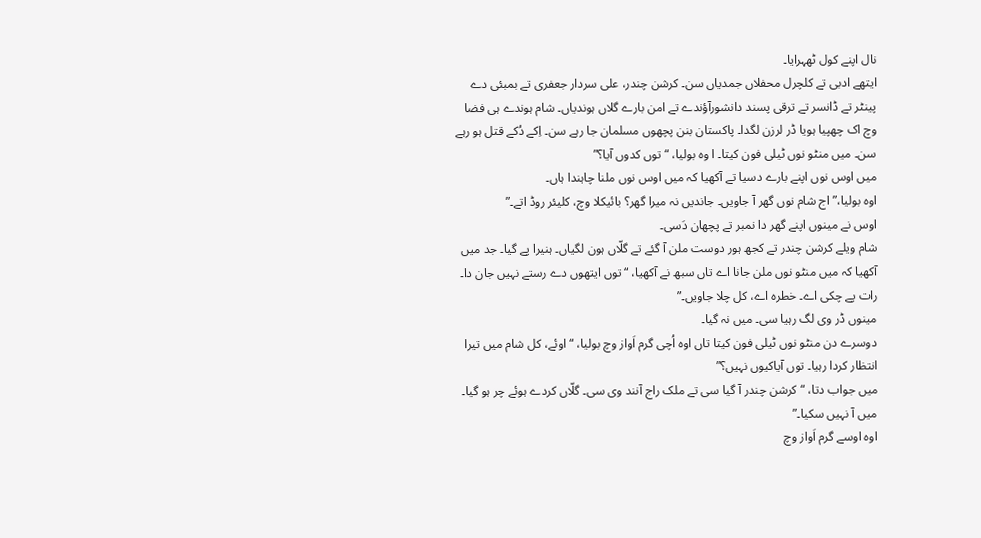نال اپنے کول ٹھہرایا۔
ایتھے ادبی تے کلچرل محفلاں جمدیاں سن۔ کرشن چندر، علی سردار جعفری تے بمبئی دے پینٹر تے ڈانسر تے ترقی پسند دانشورآؤندے تے امن بارے گلاں ہوندیاں۔ شام ہوندے ہی فضا وچ اک چھپیا ہویا ڈر لرزن لگدا۔ پاکستان بنن پچھوں مسلمان جا رہے سن۔ اِکے دُکے قتل ہو رہے سن۔ میں منٹو نوں ٹیلی فون کیتا۔ ا وہ بولیا، “توں کدوں آیا؟”
میں اوس نوں اپنے بارے دسیا تے آکھیا کہ میں اوس نوں ملنا چاہندا ہاں۔
اوہ بولیا،”اج شام نوں گھر آ جاویں۔ جاندیں نہ میرا گھر؟ بائیکلا وچ، کلیئر روڈ اتے۔”
اوس نے مینوں اپنے گھر دا نمبر تے پچھان دَسی۔
شام ویلے کرشن چندر تے کجھ ہور دوست ملن آ گئے تے گلّاں ہون لگیاں۔ ہنیرا پے گیا۔ جد میں آکھیا کہ میں منٹو نوں ملن جانا اے تاں سبھ نے آکھیا، “توں ایتھوں دے رستے نہیں جان دا۔ رات پے چکی اے۔ خطرہ اے، کل چلا جاویں۔”
مینوں ڈر وی لگ رہیا سی۔ میں نہ گیا۔
دوسرے دن منٹو نوں ٹیلی فون کیتا تاں اوہ اُچی گرم اَواز وچ بولیا، “اوئے، کل شام میں تیرا انتظار کردا رہیا۔ توں آیاکیوں نہیں؟”
میں جواب دتا، “کرشن چندر آ گیا سی تے ملک راج آنند وی سی۔ گلّاں کردے ہوئے چر ہو گیا۔ میں آ نہیں سکیا۔”
اوہ اوسے گرم اَواز وچ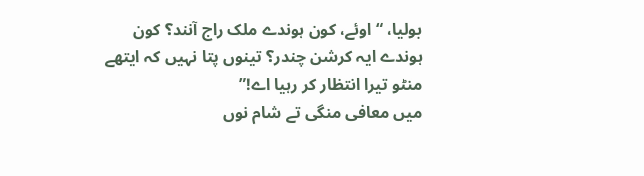بولیا، “اوئے، کون ہوندے ملک راج آنند؟ کون ہوندے ایہ کرشن چندر؟ تینوں پتا نہیں کہ ایتھے منٹو تیرا انتظار کر رہیا اے!”
میں معافی منگی تے شام نوں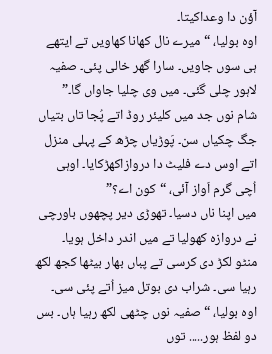آؤن دا وعداکیتا۔
اوہ بولیا، “میرے نال کھانا کھاویں تے ایتھے ہی سوں جاویں۔ سارا گھر خالی پئی۔ صفیہ لاہور چلی گئی۔ میں وی چلیا جاواں گا۔”
شام نوں جد میں کلیئر روڈ اتے پُجا تاں بتیاں جگ چکیاں سن۔ پَوڑیاں چڑھ کے پہلی منزل اتے اوس دے فلیٹ دا دروازاکھڑکایا۔ اوہی اُچی گرم اَواز آئی، “کون اے؟”
میں اپنا ناں دسیا۔ تھوڑی دیر پچھوں باورچی نے دروازہ کھولیا تے میں اندر داخل ہویا۔
منٹو لکڑ دی کرسی تے پباں بھار بیٹھا کجھ لکھ رہیا سی۔ شراب دی بوتل میز اُتے پئی سی۔
اوہ بولیا، “صفیہ نوں چٹھی لکھ رہیا ہاں۔ بس دو لفظ ہور..... توں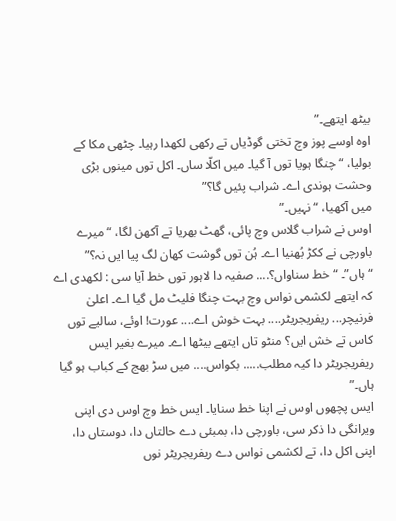بیٹھ ایتھے۔”
اوہ اوسے پوز وچ تختی گوڈیاں تے رکھی لکھدا رہیا۔ چٹھی مکا کے بولیا، “چنگا ہویا توں آ گیا۔ میں اکلّا ساں۔ اکل توں مینوں بڑی وحشت ہوندی اے۔ شراب پئیں گا؟”
میں آکھیا، “نہیں۔”
اوس نے شراب گلاس وچ پائی، گھٹ بھریا تے آکھن لگا، “میرے باورچی نے ککڑ بُھنیا اے۔ ہُن توں گوشت کھان لگ پیا ایں نہ؟” “ہاں”۔ “خط سناواں؟.... صفیہ دا لاہور توں خط آیا سی : لکھدی اے کہ ایتھے لکشمی نواس وچ بہت چنگا فلیٹ مل گیا اے۔ اعلیٰ فرنیچر... ریفریجریٹر.... بہت خوش اے.... عورت! اوئے، سالیے توں کاس تے خش ایں؟ منٹو تاں ایتھے بیٹھا اے۔ میرے بغیر ایس ریفریجریٹر دا کیہ مطلب..... بکواس.... میں سڑ بھج کے کباب ہو گیا ہاں۔”
ایس پچھوں اوس نے اپنا خط سنایا۔ ایس خط وچ اوس دی اپنی ویرانگی دا ذکر سی، باورچی دا، بمبئی دے حالتاں دا، دوستاں دا، اپنی اکل دا، تے لکشمی نواس دے ریفریجریٹر نوں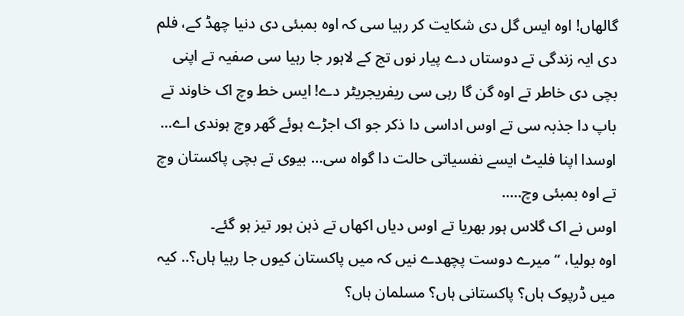گالھاں! اوہ ایس گل دی شکایت کر رہیا سی کہ اوہ بمبئی دی دنیا چھڈ کے، فلم دی ایہ زندگی تے دوستاں دے پیار نوں تج کے لاہور جا رہیا سی صفیہ تے اپنی بچی دی خاطر تے اوہ گن گا رہی سی ریفریجریٹر دے! ایس خط وچ اک خاوند تے باپ دا جذبہ سی تے اوس اداسی دا ذکر جو اک اجڑے ہوئے گھر وچ ہوندی اے... اوسدا اپنا فلیٹ ایسے نفسیاتی حالت دا گواہ سی... بیوی تے بچی پاکستان وچ تے اوہ بمبئی وچ.....
اوس نے اک گلاس ہور بھریا تے اوس دیاں اکھاں تے ذہن ہور تیز ہو گئے۔
اوہ بولیا، “میرے دوست پچھدے نیں کہ میں پاکستان کیوں جا رہیا ہاں؟.. کیہ میں ڈرپوک ہاں؟ پاکستانی ہاں؟ مسلمان ہاں؟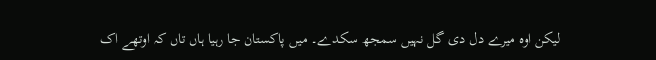لیکن اوہ میرے دل دی گل نہیں سمجھ سکدے۔ میں پاکستان جا رہیا ہاں تاں کہ اوتھے اک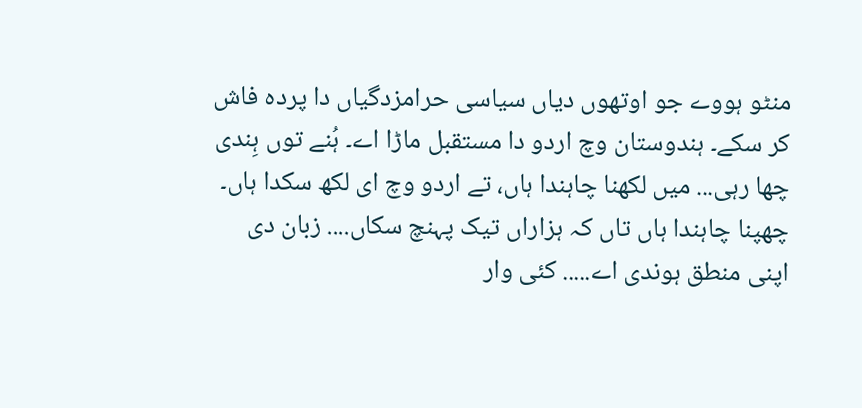منٹو ہووے جو اوتھوں دیاں سیاسی حرامزدگیاں دا پردہ فاش کر سکے۔ ہندوستان وچ اردو دا مستقبل ماڑا اے۔ ہُنے توں ہِندی چھا رہی... میں لکھنا چاہندا ہاں، تے اردو وچ ای لکھ سکدا ہاں۔ چھپنا چاہندا ہاں تاں کہ ہزاراں تیک پہنچ سکاں.... زبان دی اپنی منطق ہوندی اے..... کئی وار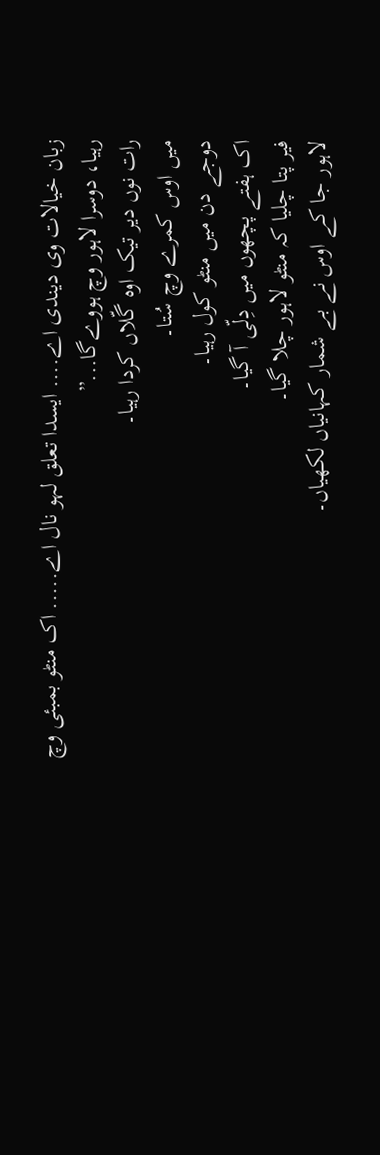زبان خیالات وی دیندی اے.... ایسدا تعلق لہو نال اے..... اک منٹو بمبئی وچ رہیا، دوسرا لاہور وچ ہووےگا...”
رات نوں دیر تیک اوہ گّلاں کردا رہیا۔
میں اوس کمرے وچ سُتا۔
دوجے دن میں منٹو کول رہیا۔
اک ہفتے پچھوں میں دِلّی آ گیا۔
فیر پتا چلیا کہ منٹو لاہور چلا گیا۔
لاہور جا کے اوس نے بے شمار کہانیاں لکھیاں۔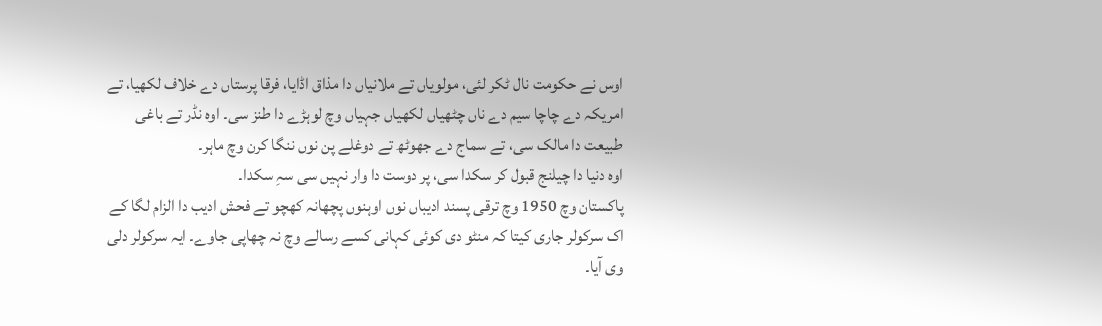اوس نے حکومت نال ٹکر لئی، مولویاں تے ملانیاں دا مذاق اڈایا، فرقا پرستاں دے خلاف لکھیا، تے امریکہ دے چاچا سیم دے ناں چٹھیاں لکھیاں جہیاں وچ لوہڑے دا طنز سی۔ اوہ نڈر تے باغی طبیعت دا مالک سی، تے سماج دے جھوٹھ تے دوغلے پن نوں ننگا کرن وچ ماہر۔
اوہ دنیا دا چیلنج قبول کر سکدا سی، پر دوست دا وار نہیں سی سہِ سکدا۔
پاکستان وچ 1950 وچ ترقی پسند ادیباں نوں اوہنوں پچھانہ کھچو تے فحش ادیب دا الزام لگا کے اک سرکولر جاری کیتا کہ منٹو دی کوئی کہانی کسے رسالے وچ نہ چھاپی جاوے۔ ایہ سرکولر دلی وی آیا۔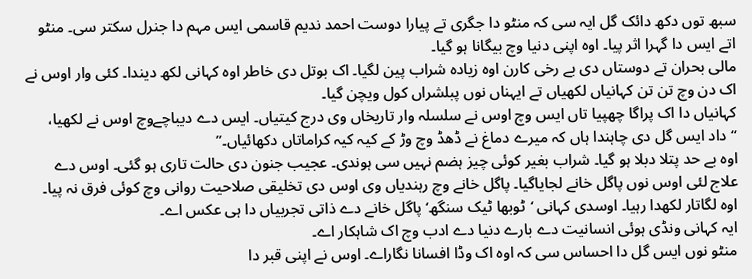سبھ توں دکھ دائک گل ایہ سی کہ منٹو دا جگری تے پیارا دوست احمد ندیم قاسمی ایس مہم دا جنرل سکتر سی۔ منٹو اتے ایس دا گہرا اثر پیا۔ اوہ اپنی دنیا وچ بیگانا ہو گیا۔
مالی بحران تے دوستاں دی بے رخی کارن اوہ زیادہ شراب پین لگیا۔ اک بوتل دی خاطر اوہ کہانی لکھ دیندا۔ کئی وار اوس نے اک دن وچ تن تن کہانیاں لکھیاں تے ایہناں نوں پبلشراں کول ویچن گیا۔
کہانیاں دا اک پراگا چھپیا تاں ایس وچ اوس نے سلسلہ وار تاریخاں وی درج کیتیاں۔ ایس دے دیباچےوچ اوس نے لکھیا، “داد ایس گل دی چاہندا ہاں کہ میرے دماغ نے ڈھڈ وچ وڑ کے کیہ کیہ کراماتاں دکھائیاں۔”
اوہ بے حد پتلا دبلا ہو گیا۔ شراب بغیر کوئی چیز ہضم نہیں سی ہوندی۔ عجیب جنون دی حالت تاری ہو گئی۔ اوس دے علاج لئی اوس نوں پاگل خانے لجایاگیا۔ پاگل خانے وچ رہندیاں وی اوس دی تخلیقی صلاحیت روانی وچ کوئی فرق نہ پیا۔ اوہ لگاتار لکھدا رہیا۔ اوسدی کہانی ‘ٹوبھا ٹیک سنگھ‘ پاگل خانے دے ذاتی تجربیاں دا ہی عکس اے۔
ایہ کہانی ونڈی ہوئی انسانیت دے بارے دنیا دے ادب وچ اک شاہکار اے۔
منٹو نوں ایس گل دا احساس سی کہ اوہ اک وڈا افسانا نگاراے۔ اوس نے اپنی قبر دا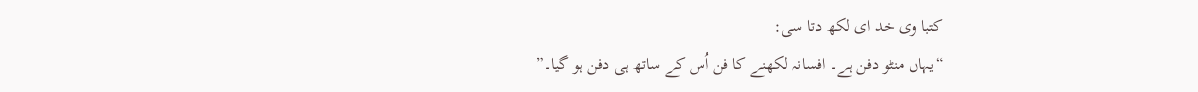کتبا وی خد ای لکھ دتا سی:
“یہاں منٹو دفن ہے۔ افسانہ لکھنے کا فن اُس کے ساتھ ہی دفن ہو گیا۔”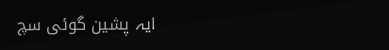ایہ پشین گوئی سچ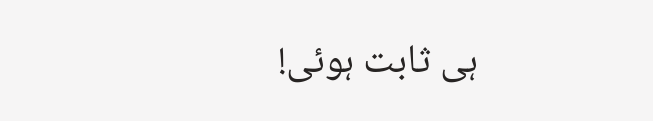ہی ثابت ہوئی!